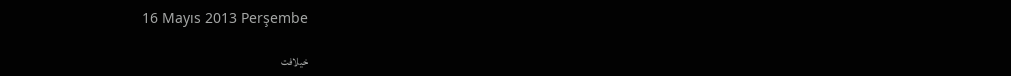16 Mayıs 2013 Perşembe

خیلافت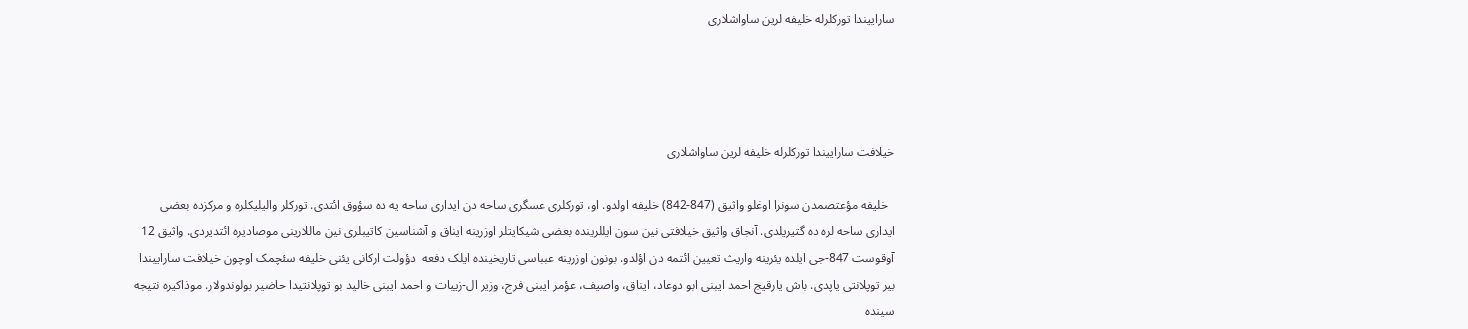ساراییندا تورکلرله خلیفه لرین ساواشلاری




خیلافت ساراییندا تورکلرله خلیفه لرین ساواشلاری

  خلیفه مؤعتصمدن سونرا اوغلو واثیق (847-842) خلیفه اولدو. او، تورکلری عسگری ساحه دن ایداری ساحه یه ده سؤوق ائتدی. تورکلر والیلیکلره و مرکزده بعضی ایداری ساحه لره ده گتیریلدی. آنجاق واثیق خیلافتی نین سون ایللرینده بعضی شیکایتلر اوزرینه ایناق و آشناسین کاتیبلری نین ماللارینی موصادیره ائتدیردی. واثیق 12 آوقوست 847-جی ایلده یئرینه واریث تعیین ائتمه دن اؤلدو. بونون اوزرینه عبباسی تاریخینده ایلک دفعه  دؤولت ارکانی یئنی خلیفه سئچمک اوچون خیلافت ساراییندا بیر توپلانتی یاپدی. باش یارقیج احمد ایبنی ابو دوعاد، ایناق، واصیف، عؤمر ایبنی فرج، وزیر ال-زییات و احمد ایبنی خالید بو توپلانتیدا حاضیر بولوندولار. موذاکیره نتیجه سینده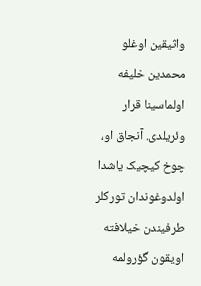واثیقین اوغلو محمدین خلیفه اولماسینا قرار وئریلدی. آنجاق او، چوخ کیچیک یاشدا اولدوغوندان تورکلر طرفیندن خیلافته اویقون گؤرولمه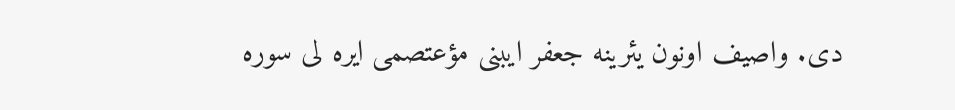دی. واصیف اونون یئرینه جعفر ایبنی مؤعتصمی ایره لی سوره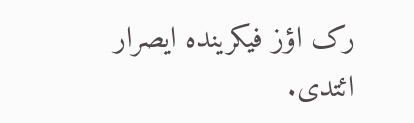رک اؤز فیکرینده ایصرار ائتدی.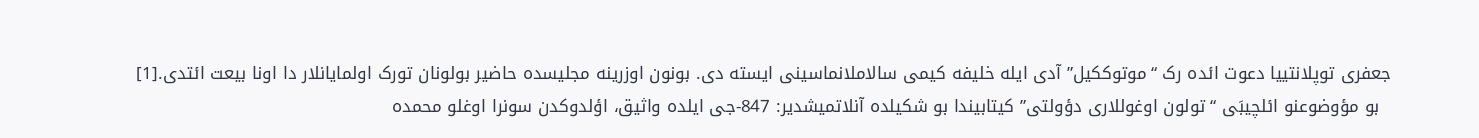جعفری توپلانتییا دعوت ائده رک “موتوککیل” آدی ایله خلیفه کیمی سالاملانماسینی ایسته دی. بونون اوزرینه مجلیسده حاضیر بولونان تورک اولمایانلار دا اونا بیعت ائتدی.[1]
  بو مؤوضوعنو ائلچیبَی “تولون اوغوللاری دؤولتی” کیتابیندا بو شکیلده آنلاتمیشدیر: 847-جی ایلده واثیق، اؤلدوکدن سونرا اوغلو محمده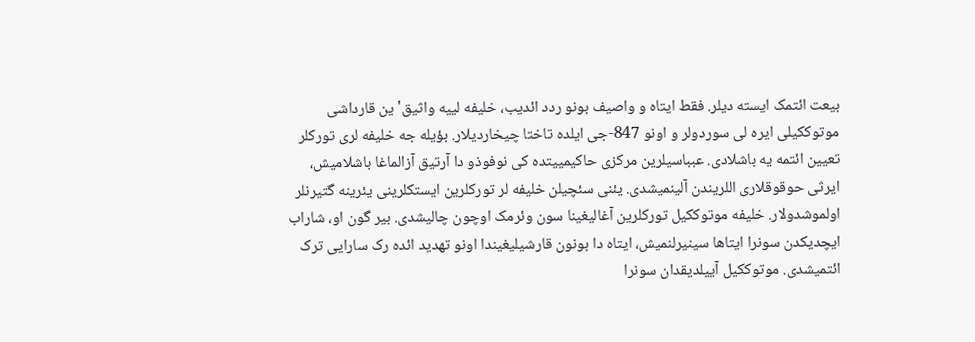بیعت ائتمک ایسته دیلر. فقط ایتاه و واصیف بونو ردد ائدیب، خلیفه لییه واثیق'ین قارداشی موتوککیلی ایره لی سوردولر و اونو 847-جی ایلده تاختا چیخاردیلار. بؤیله جه خلیفه لری تورکلر تعیین ائتمه یه باشلادی. عبباسیلرین مرکزی حاکیمییتده کی نوفوذو دا آرتیق آزالماغا باشلامیش، ایرثی حوقوقلاری اللریندن آلینمیشدی. یئنی سئچیلن خلیفه لر تورکلرین ایستکلرینی یئرینه گتیرنلر اولموشدولار. خلیفه موتوککیل تورکلرین آغالیغینا سون وئرمک اوچون چالیشدی. بیر گون او، شاراب ایچدیکدن سونرا ایتاها سینیرلنمیش، ایتاه دا بونون قارشیلیغیندا اونو تهدید ائده رک سارایی ترک ائتمیشدی. موتوککیل آییلدیقدان سونرا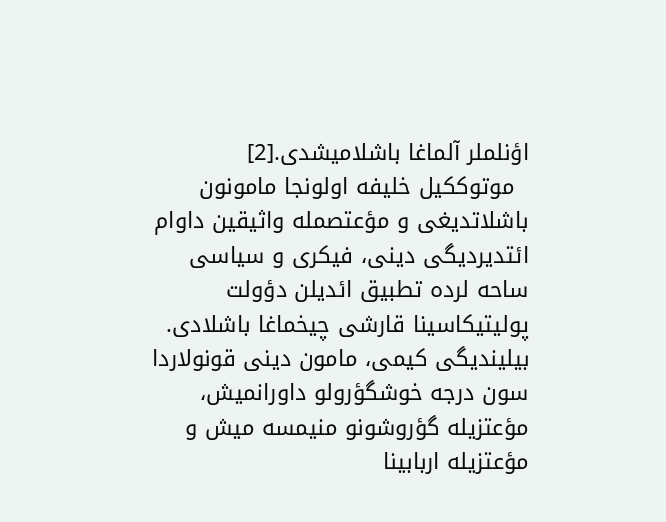اؤنلملر آلماغا باشلامیشدی.[2]
  موتوککیل خلیفه اولونجا مامونون باشلاتدیغی و مؤعتصمله واثیقین داوام ائتدیردیگی دینی، فیکری و سیاسی ساحه لرده تطبیق ائدیلن دؤولت پولیتیکاسینا قارشی چیخماغا باشلادی. بیلیندیگی کیمی، مامون دینی قونولاردا سون درجه خوشگؤرولو داورانمیش، مؤعتزیله گؤروشونو منیمسه میش و مؤعتزیله اربابینا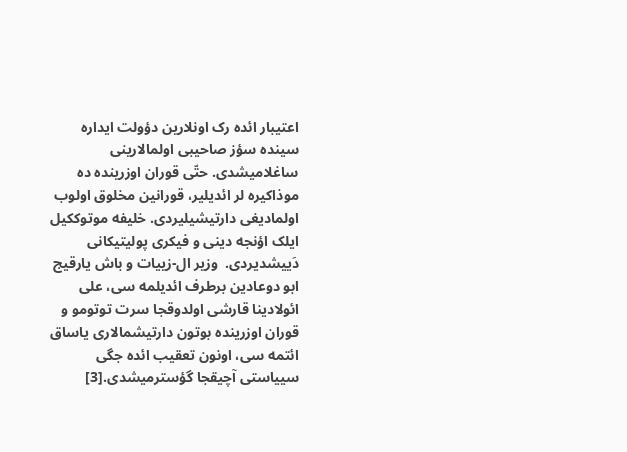اعتیبار ائده رک اونلارین دؤولت ایداره سینده سؤز صاحیبی اولمالارینی ساغلامیشدی. حتّی قوران اوزرینده ده موذاکیره لر ائدیلیر، قورانین مخلوق اولوب اولمادیغی دارتیشیلیردی. خلیفه موتوککیل ایلک اؤنجه دینی و فیکری پولیتیکانی دَییشدیردی.  وزیر ال-زییات و باش یارقیج ابو دوعادین برطرف ائدیلمه سی، علی ائولادینا قارشی اولدوقجا سرت توتومو و قوران اوزرینده بوتون دارتیشمالاری یاساق ائتمه سی، اونون تعقیب ائده جگی سییاستی آچیقجا گؤسترمیشدی.[3]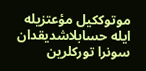موتوککیل مؤعتزیله ایله حسابلاشدیقدان سونرا تورکلرین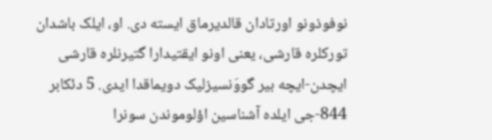نوفوذونو اورتادان قالدیرماق ایسته دی. او، ایلک باشدان تورکلره قارشی، یعنی اونو ایقتیدارا گتیرنلره قارشی ایچدن-ایچه بیر گووَنسیزلیک دویماقدا ایدی. 5 دئکابر 844-جی ایلده آشناسین اؤلوموندن سونرا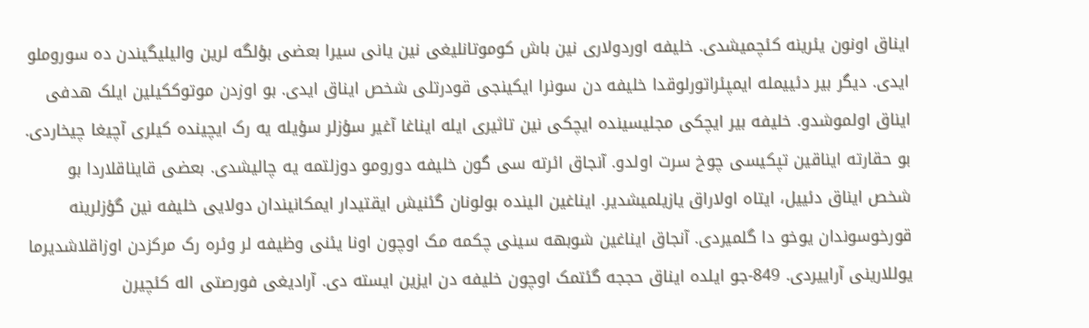ایناق اونون یئرینه کئچمیشدی. خلیفه اوردولاری نین باش کوموتانلیغی نین یانی سیرا بعضی بؤلگه لرین والیلیگیندن ده سوروملو ایدی. دیگر بیر دئییمله ایمپئراتورلوقدا خلیفه دن سونرا ایکینجی قودرتلی شخص ایناق ایدی. بو اوزدن موتوککیلین ایلک هدفی ایناق اولموشدو. خلیفه بیر ایچکی مجلیسینده ایچکی نین تاثیری ایله ایناغا آغیر سؤزلر سؤیله یه رک ایچینده کیلری آچیغا چیخاردی. بو حقارته ایناقین تپکیسی چوخ سرت اولدو. آنجاق ائرته سی گون خلیفه دورومو دوزلتمه یه چالیشدی. بعضی قایناقلاردا بو شخص ایناق دئییل، ایتاه اولاراق یازیلمیشدیر. ایناغین الینده بولونان گئنیش ایقتیدار ایمکانیندان دولایی خلیفه نین گؤزلرینه قورخوسوندان یوخو دا گلمیردی. آنجاق ایناغین شوبهه سینی چکمه مک اوچون اونا یئنی وظیفه لر وئره رک مرکزدن اوزاقلاشدیرما یوللارینی آراییردی. 849-جو ایلده ایناق حججه گئتمک اوچون خلیفه دن ایزین ایسته دی. آرادیغی فورصتی اله کئچیرن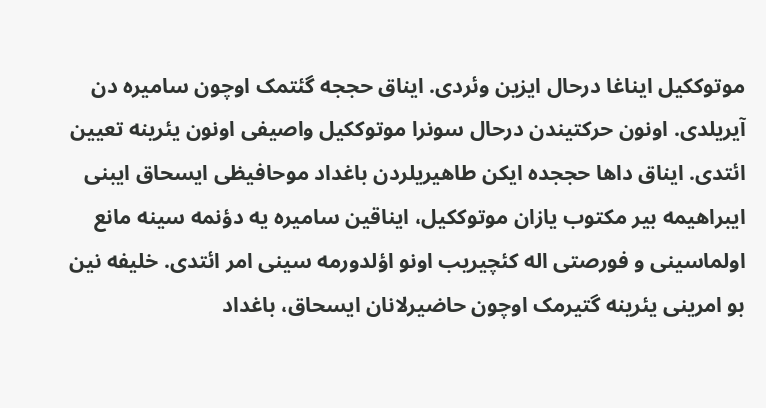موتوککیل ایناغا درحال ایزین وئردی. ایناق حججه گئتمک اوچون سامیره دن آیریلدی. اونون حرکتیندن درحال سونرا موتوککیل واصیفی اونون یئرینه تعیین ائتدی. ایناق داها حججده ایکن طاهیریلردن باغداد موحافیظی ایسحاق ایبنی ایبراهیمه بیر مکتوب یازان موتوککیل، ایناقین سامیره یه دؤنمه سینه مانع اولماسینی و فورصتی اله کئچیریب اونو اؤلدورمه سینی امر ائتدی. خلیفه نین بو امرینی یئرینه گتیرمک اوچون حاضیرلانان ایسحاق، باغداد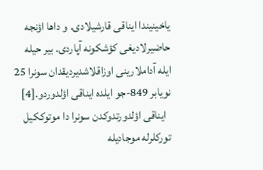یاخینیندا ایناقی قارشیلادی. و داها اؤنجه حاضیرلادیغی کؤشکونه آپاردی. بیر حیله ایله آداملارینی اوزاقلاشدیردیقدان سونرا 25 نویابر 849-جو ایلده ایناقی اؤلدوردو.[4]
  ایناقی اؤلدورتدوکدن سونرا دا موتوککیل تورکلرله موجادیله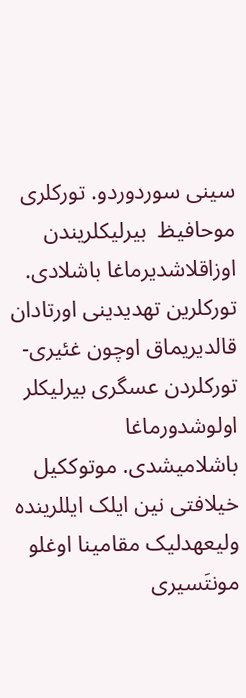سینی سوردوردو. تورکلری موحافیظ  بیرلیکلریندن اوزاقلاشدیرماغا باشلادی. تورکلرین تهدیدینی اورتادان قالدیریماق اوچون غئیری-تورکلردن عسگری بیرلیکلر اولوشدورماغا باشلامیشدی. موتوککیل خیلافتی نین ایلک ایللرینده ولیعهدلیک مقامینا اوغلو مونتَسیری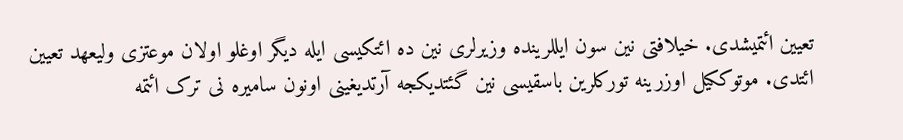تعیین ائتمیشدی. خیلافتی نین سون ایللرینده وزیرلری نین ده ائتکیسی ایله دیگر اوغلو اولان موعتزی ولیعهد تعیین ائتدی. موتوککیل اوزرینه تورکلرین باسقیسی نین گئتدیکجه آرتدیغینی اونون سامیره نی ترک ائتمه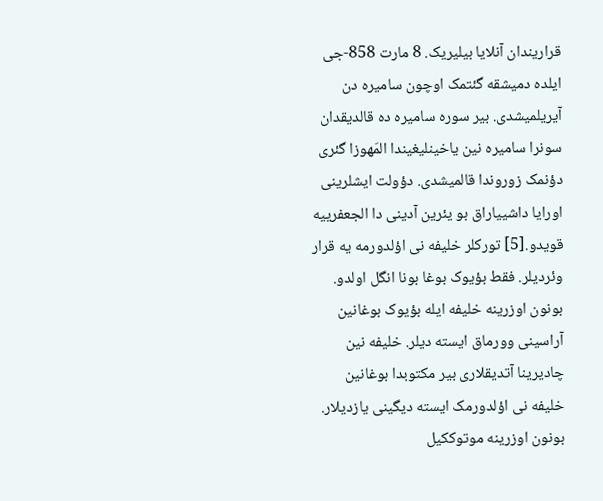قراریندان آنلایا بیلیریک. 8 مارت 858-جی ایلده دمیشقه گئتمک اوچون سامیره دن آیریلمیشدی. بیر سوره سامیره ده قالدیقدان سونرا سامیره نین یاخینلیغیندا المَهوزا گئری دؤنمک زوروندا قالمیشدی. دؤولت ایشلرینی اورایا داشییاراق بو یئرین آدینی دا الجعفرییه قویدو.[5] تورکلر خلیفه نی اؤلدورمه یه قرار وئردیلر. فقط بؤیوک بوغا بونا انگل اولدو. بونون اوزرینه خلیفه ایله بؤیوک بوغانین آراسینی وورماق ایسته دیلر. خلیفه نین چادیرینا آتدیقلاری بیر مکتوبدا بوغانین خلیفه نی اؤلدورمک ایسته دیگینی یازدیلار. بونون اوزرینه موتوککیل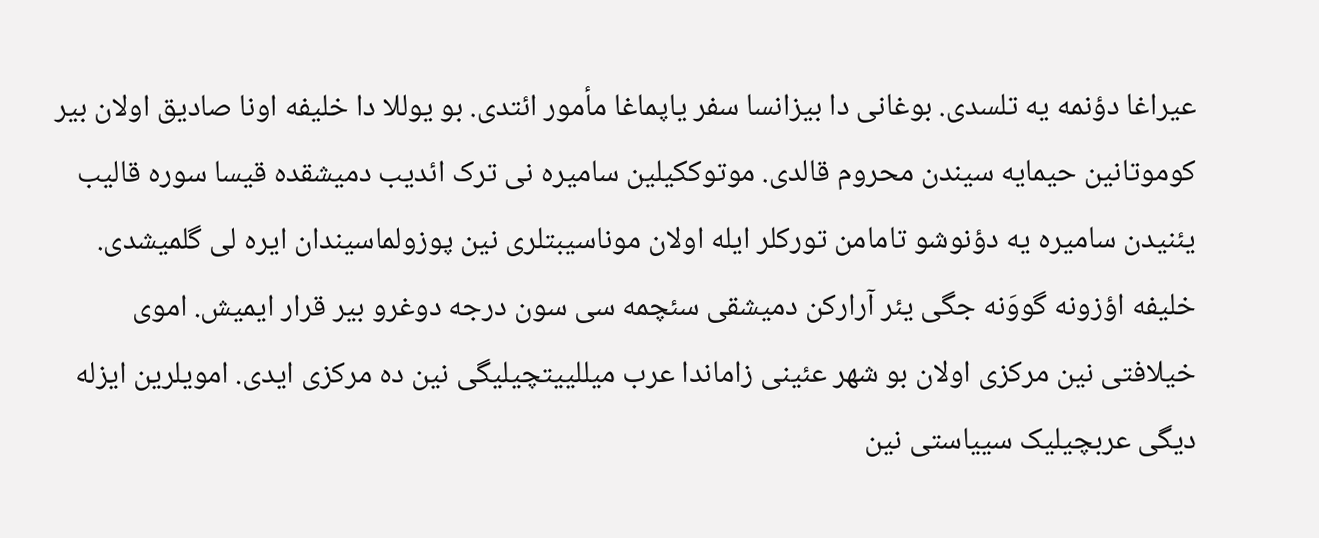عیراغا دؤنمه یه تلسدی. بوغانی دا بیزانسا سفر یاپماغا مأمور ائتدی. بو یوللا دا خلیفه اونا صادیق اولان بیر کوموتانین حیمایه سیندن محروم قالدی. موتوککیلین سامیره نی ترک ائدیب دمیشقده قیسا سوره قالیب یئنیدن سامیره یه دؤنوشو تامامن تورکلر ایله اولان موناسیبتلری نین پوزولماسیندان ایره لی گلمیشدی. خلیفه اؤزونه گووَنه جگی یئر آرارکن دمیشقی سئچمه سی سون درجه دوغرو بیر قرار ایمیش. اموی خیلافتی نین مرکزی اولان بو شهر عئینی زاماندا عرب میللییتچیلیگی نین ده مرکزی ایدی. امویلرین ایزله دیگی عربچیلیک سییاستی نین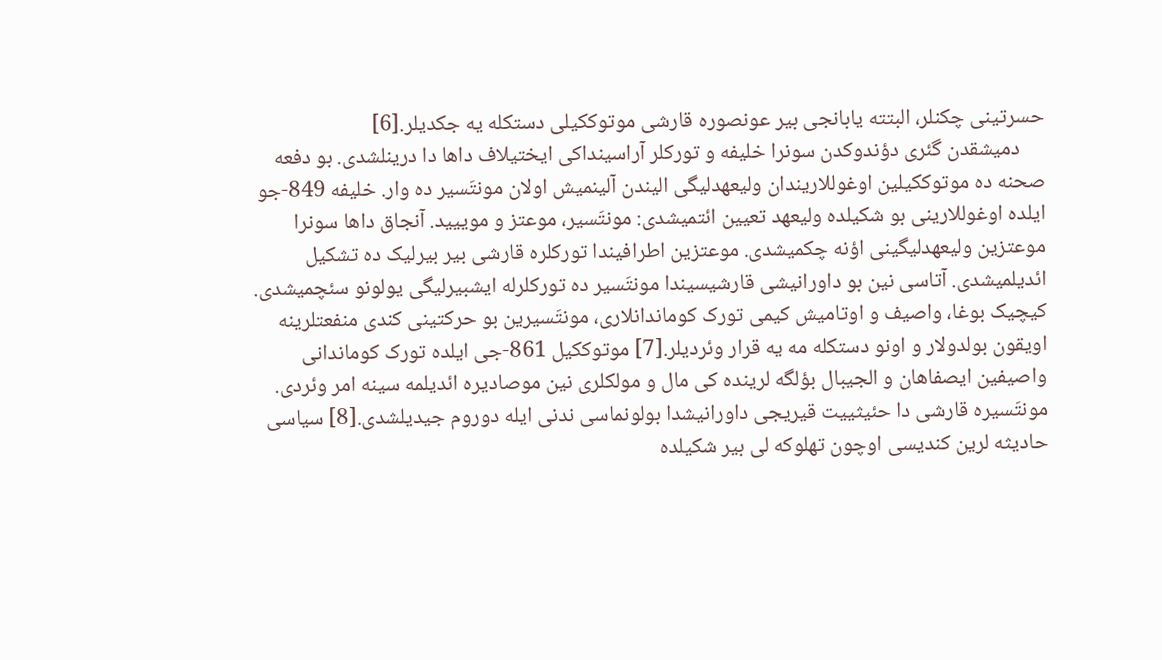حسرتینی چکنلر، البتته یابانجی بیر عونصوره قارشی موتوککیلی دستکله یه جکدیلر.[6]
     دمیشقدن گئری دؤندوکدن سونرا خلیفه و تورکلر آراسینداکی ایختیلاف داها دا درینلشدی. بو دفعه صحنه ده موتوککیلین اوغوللاریندان ولیعهدلیگی الیندن آلینمیش اولان مونتَسیر ده وار. خلیفه 849-جو ایلده اوغوللارینی بو شکیلده ولیعهد تعیین ائتمیشدی: مونتَسیر، موعتز و موییید. آنجاق داها سونرا موعتزین ولیعهدلیگینی اؤنه چکمیشدی. موعتزین اطرافیندا تورکلره قارشی بیر بیرلیک ده تشکیل ائدیلمیشدی. آتاسی نین بو داورانیشی قارشیسیندا مونتَسیر ده تورکلرله ایشبیرلیگی یولونو سئچمیشدی. کیچیک بوغا، واصیف و اوتامیش کیمی تورک کوماندانلاری، مونتَسیرین بو حرکتینی کندی منفعتلرینه اویقون بولدولار و اونو دستکله مه یه قرار وئردیلر.[7] موتوککیل 861-جی ایلده تورک کوماندانی واصیفین ایصفاهان و الجیبال بؤلگه لرینده کی مال و مولکلری نین موصادیره ائدیلمه سینه امر وئردی. مونتَسیره قارشی دا حئیثییت قیریجی داورانیشدا بولونماسی ندنی ایله دوروم جیدیلشدی.[8] سیاسی حادیثه لرین کندیسی اوچون تهلوکه لی بیر شکیلده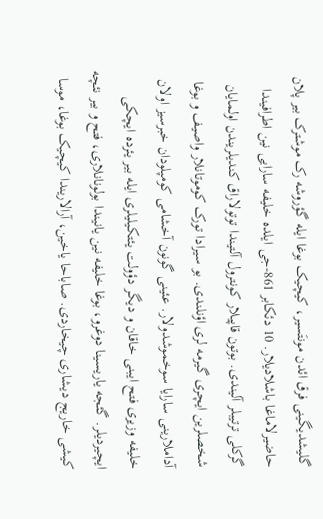گلیشدیگینی فرق ائدن مونتَسیر، کیچیک بوغا ایله گؤروشه رک موشترک بیر پلان حاضیرلاماغا باشلادیلار. 10 دئکابر 861-جی ایلده خلیفه سارایی نین اطرافیندا گرکلی ترتیبلر آلیندی. بوتون قاپیلار کونترول آلتیندا توتولاراق کندیلریندن اولمایان شخصلرین ایچری گیرمه لری اؤنلندی. بو سیرادا تورک کوموتانلار واصیف و بوغا آداملارینی سارایا سوخموشدولار. عئینی گونون آخشامی کومپلودان خبرسیز اولان خلیفه وزیری فتح ایبنی خاقان و دیگر دؤولت یئتکیلیلری ایله بیر یئرده ایچکی ایچیردیلر. گئجه یاریسینا دوغرو، بوغا خلیفه نین یانیندا بولونانلاری، فتح و بیر نئچه کیشی خاریج دیشاری چیخاردی. صاباحا یاخین، آرالاریندا کیچیک بوغا، موسا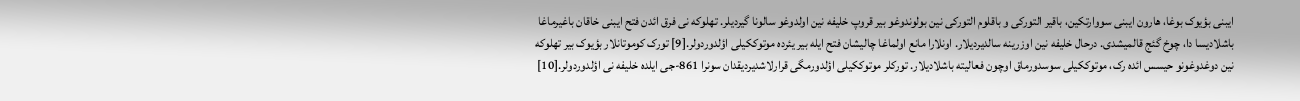ایبنی بؤیوک بوغا، هارون ایبنی سووارتکین، باقیر التورکی و باقلوم التورکی نین بولوندوغو بیر قروپ خلیفه نین اولدوغو سالونا گیردیلر. تهلوکه نی فرق ائدن فتح ایبنی خاقان باغیرماغا باشلادیسا دا، چوخ گئج قالمیشدی. درحال خلیفه نین اوزرینه سالدیردیلار. اونلارا مانع اولماغا چالیشان فتح ایله بیر یئرده موتوککیلی اؤلدوردولر.[9] تورک کوموتانلار بؤیوک بیر تهلوکه نین دوغدوغونو حیسس ائده رک، موتوککیلی سوسدورماق اوچون فعالیته باشلادیلار. تورکلر موتوککیلی اؤلدورمگی قرارلاشدیردیقدان سونرا 861-جی ایلده خلیفه نی اؤلدوردولر.[10]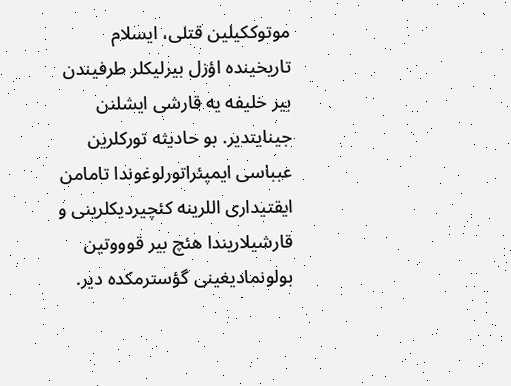موتوککیلین قتلی، ایسلام تاریخینده اؤزل بیرلیکلر طرفیندن بیر خلیفه یه قارشی ایشلنن جینایتدیر. بو حادیثه تورکلرین عبباسی ایمپئراتورلوغوندا تامامن ایقتیداری اللرینه کئچیردیکلرینی و قارشیلاریندا هئچ بیر قوووتین بولونمادیغینی گؤسترمکده دیر.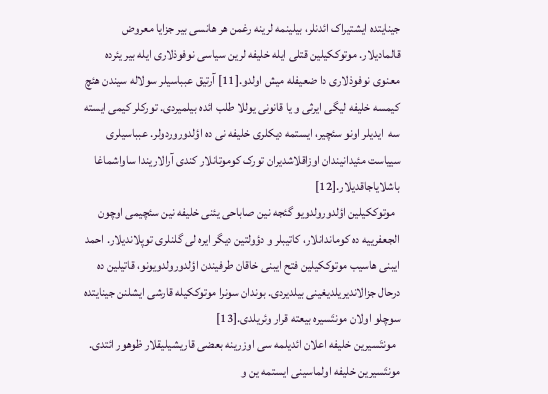جینایتده ایشتیراک ائدنلر، بیلینمه لرینه رغمن هر هانسی بیر جزایا معروض قالمادیلار. موتوککیلین قتلی ایله خلیفه لرین سیاسی نوفوذلاری ایله بیر یئرده معنوی نوفوذلاری دا ضعیفله میش اولدو.[11] آرتیق عبباسیلر سولاله سیندن هئچ کیمسه خلیفه لیگی ایرثی و یا قانونی یوللا طلب ائده بیلمیردی. تورکلر کیمی ایسته سه  ایدیلر اونو سئچیر، ایستمه دیکلری خلیفه نی ده اؤلدوروردولر. عبباسیلری سییاست مئیدانیندان اوزاقلاشدیران تورک کوموتانلار کندی آرالاریندا ساواشماغا باشلایاجاقدیلار.[12]
  موتوککیلین اؤلدورولدویو گئجه نین صاباحی یئنی خلیفه نین سئچیمی اوچون الجعفرییه ده کوماندانلار، کاتیبلر و دؤولتین دیگر ایره لی گلنلری توپلاندیلار. احمد ایبنی هاسیب موتوککیلین فتح ایبنی خاقان طرفیندن اؤلدورولدویونو، قاتیلین ده درحال جزالاندیریلدیغینی بیلدیردی. بوندان سونرا موتوککیله قارشی ایشلنن جینایتده سوچلو اولان مونتَسیره بیعته قرار وئریلدی.[13]
  مونتَسیرین خلیفه اعلان ائدیلمه سی اوزرینه بعضی قاریشیلیقلار ظوهور ائتدی. مونتَسیرین خلیفه اولماسینی ایستمه ین و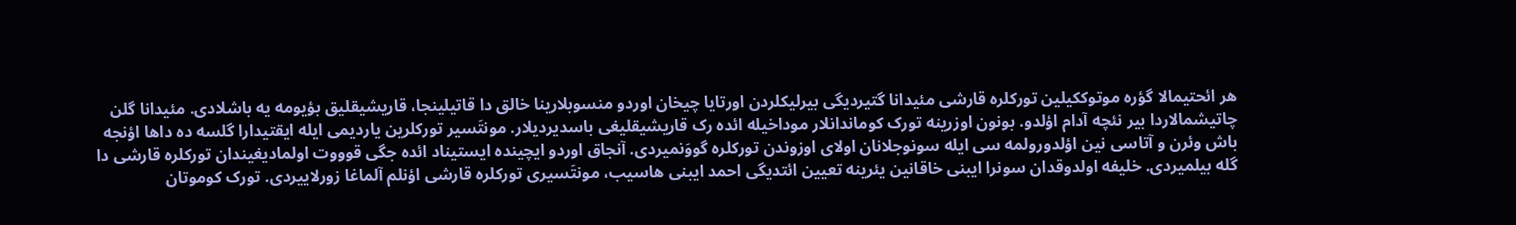هر ائحتیمالا گؤره موتوککیلین تورکلره قارشی مئیدانا گتیردیگی بیرلیکلردن اورتایا چیخان اوردو منسوبلارینا خالق دا قاتیلینجا، قاریشیقلیق بؤیومه یه باشلادی. مئیدانا گلن چاتیشمالاردا بیر نئچه آدام اؤلدو. بونون اوزرینه تورک کوماندانلار موداخیله ائده رک قاریشیقلیغی باسدیردیلار. مونتَسیر تورکلرین یاردیمی ایله ایقتیدارا گلسه ده داها اؤنجه باش وئرن و آتاسی نین اؤلدورولمه سی ایله سونوجلانان اولای اوزوندن تورکلره گووَنمیردی. آنجاق اوردو ایچینده ایستیناد ائده جگی قوووت اولمادیغیندان تورکلره قارشی دا گله بیلمیردی. خلیفه اولدوقدان سونرا ایبنی خاقانین یئرینه تعیین ائتدیگی احمد ایبنی هاسیب، مونتَسیری تورکلره قارشی اؤنلم آلماغا زورلاییردی. تورک کوموتان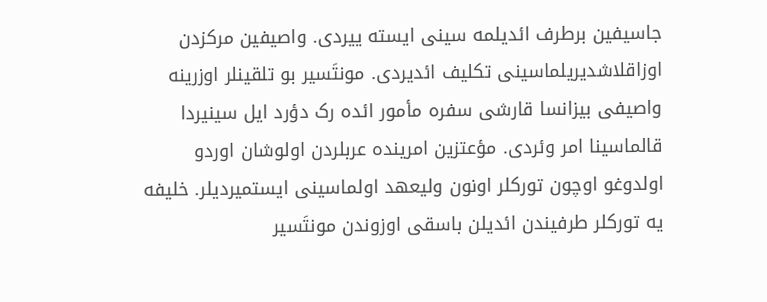جاسیفین برطرف ائدیلمه سینی ایسته ییردی. واصیفین مرکزدن اوزاقلاشدیریلماسینی تکلیف ائدیردی. مونتَسیر بو تلقینلر اوزرینه واصیفی بیزانسا قارشی سفره مأمور ائده رک دؤرد ایل سینیردا قالماسینا امر وئردی. مؤعتزین امرینده عربلردن اولوشان اوردو اولدوغو اوچون تورکلر اونون ولیعهد اولماسینی ایستمیردیلر. خلیفه یه تورکلر طرفیندن ائدیلن باسقی اوزوندن مونتَسیر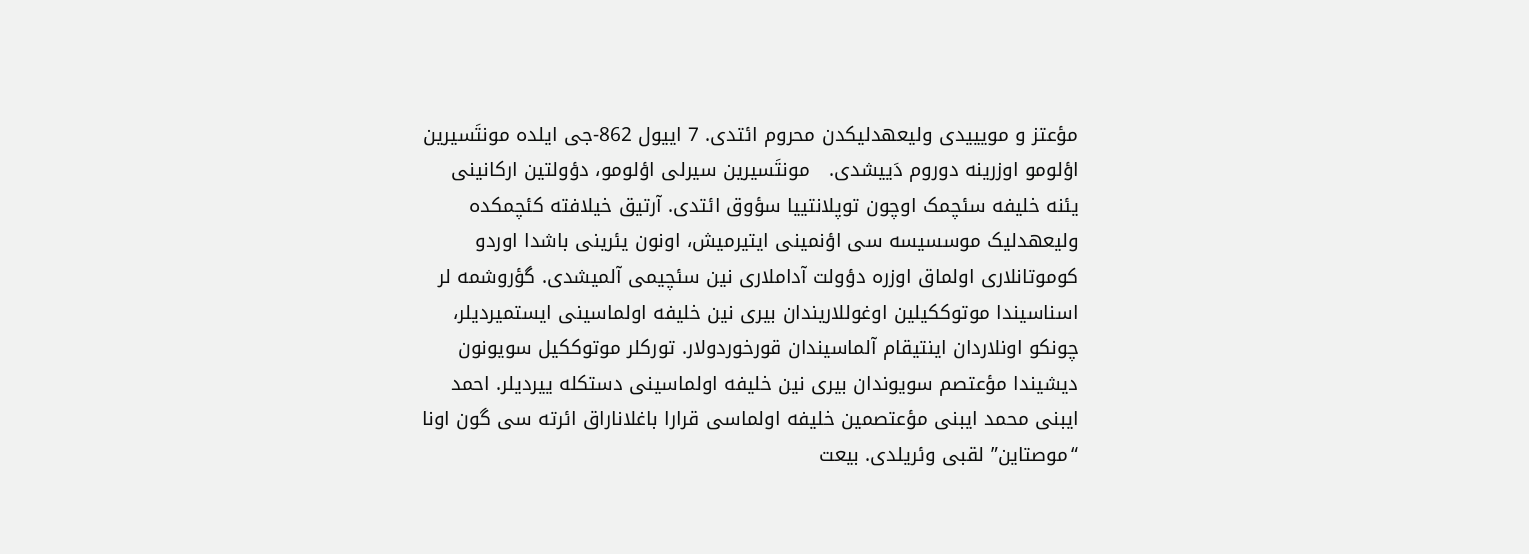مؤعتز و مویییدی ولیعهدلیکدن محروم ائتدی. 7 اییول 862-جی ایلده مونتَسیرین اؤلومو اوزرینه دوروم دَییشدی.   مونتَسیرین سیرلی اؤلومو، دؤولتین ارکانینی یئنه خلیفه سئچمک اوچون توپلانتییا سؤوق ائتدی. آرتیق خیلافته کئچمکده ولیعهدلیک موسسیسه سی اؤنمینی ایتیرمیش، اونون یئرینی باشدا اوردو کوموتانلاری اولماق اوزره دؤولت آداملاری نین سئچیمی آلمیشدی. گؤروشمه لر اسناسیندا موتوککیلین اوغوللاریندان بیری نین خلیفه اولماسینی ایستمیردیلر، چونکو اونلاردان اینتیقام آلماسیندان قورخوردولار. تورکلر موتوککیل سویونون دیشیندا مؤعتصم سویوندان بیری نین خلیفه اولماسینی دستکله ییردیلر. احمد ایبنی محمد ایبنی مؤعتصمین خلیفه اولماسی قرارا باغلاناراق ائرته سی گون اونا “موصتاین” لقبی وئریلدی. بیعت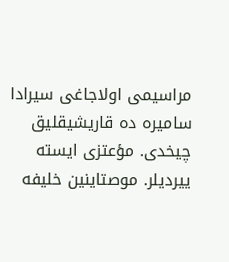مراسیمی اولاجاغی سیرادا سامیره ده قاریشیقلیق چیخدی. مؤعتزی ایسته ییردیلر. موصتاینین خلیفه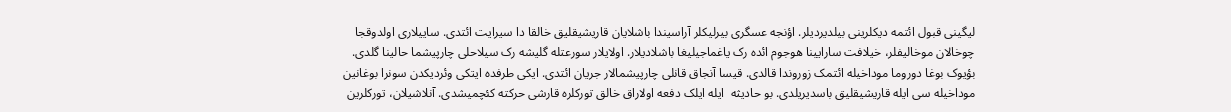لیگینی قبول ائتمه دیکلرینی بیلدیردیلر. اؤنجه عسگری بیرلیکلر آراسیندا باشلایان قاریشیقلیق خالقا دا سیرایت ائتدی. ساییلاری اولدوقجا چوخالان موخالیفلر، خیلافت سارایینا هوجوم ائده رک یاغماجیلیغا باشلادیلار. اولایلار سورعتله گلیشه رک سیلاحلی چارپیشما حالینا گلدی. بؤیوک بوغا دوروما موداخیله ائتمک زوروندا قالدی. قیسا آنجاق قانلی چارپیشمالار جریان ائتدی. ایکی طرفده ایتکی وئردیکدن سونرا بوغانین موداخیله سی ایله قاریشیقلیق باسدیریلدی. بو حادیثه  ایله ایلک دفعه اولاراق خالق تورکلره قارشی حرکته کئچمیشدی. آنلاشیلان، تورکلرین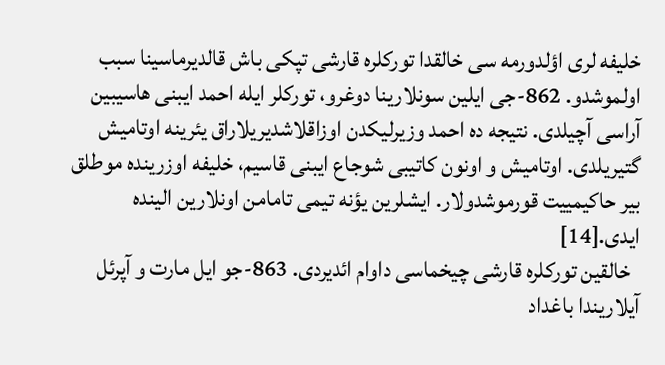خلیفه لری اؤلدورمه سی خالقدا تورکلره قارشی تپکی باش قالدیرماسینا سبب اولموشدو. 862-جی ایلین سونلارینا دوغرو، تورکلر ایله احمد ایبنی هاسیبین آراسی آچیلدی. نتیجه ده احمد وزیرلیکدن اوزاقلاشدیریلاراق یئرینه اوتامیش گتیریلدی. اوتامیش و اونون کاتیبی شوجاع ایبنی قاسیم، خلیفه اوزرینده موطلق بیر حاکیمییت قورموشدولار. ایشلرین یؤنه تیمی تامامن اونلارین الینده ایدی.[14]
  خالقین تورکلره قارشی چیخماسی داوام ائدیردی. 863-جو ایل مارت و آپرئل آیلاریندا باغداد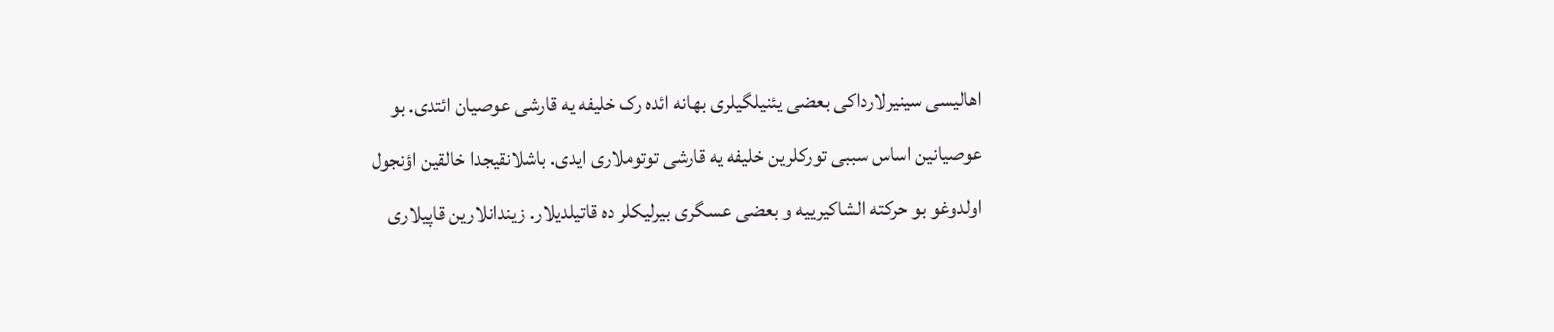اهالیسی سینیرلارداکی بعضی یئنیلگیلری بهانه ائده رک خلیفه یه قارشی عوصیان ائتدی. بو عوصیانین اساس سببی تورکلرین خلیفه یه قارشی توتوملاری ایدی. باشلانقیجدا خالقین اؤنجول اولدوغو بو حرکته الشاکیرییه و بعضی عسگری بیرلیکلر ده قاتیلدیلار. زیندانلارین قاپیلاری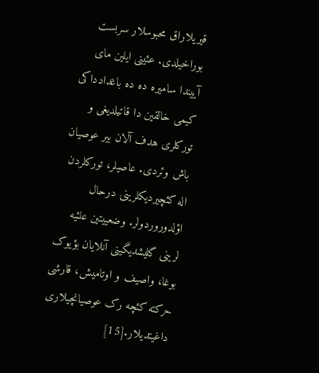قیریلاراق محبوسلار سربست بوراخیلدی. عئینی ایلین مای آییندا سامیره ده ده باغدادداکی کیمی خالقین دا قاتیلدیغی و تورکلری هدف آلان بیر عوصیان باش وئردی. عاصیلر، تورکلردن اله کئچیردیکلرینی درحال اؤلدوروردولر. وضعییتین علئیه لرینی گلیشدیگینی آنلایان بؤیوک بوغا، واصیف و اوتامیش، قارشی حرکته کئچه رک عوصیانچیلاری داغیتدیلار.[15]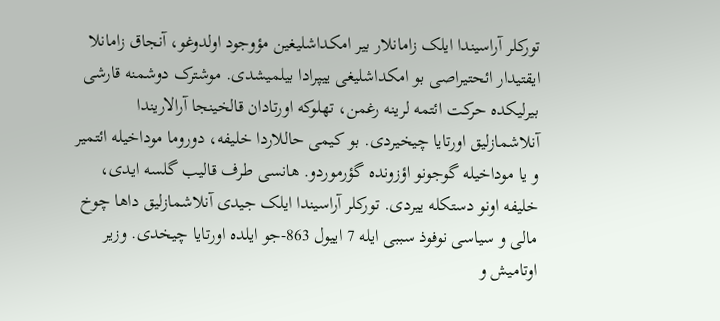تورکلر آراسیندا ایلک زامانلار بیر امکداشلیغین مؤوجود اولدوغو، آنجاق زامانلا ایقتیدار ائحتیراصی بو امکداشلیغی ییپرادا بیلمیشدی. موشترک دوشمنه قارشی بیرلیکده حرکت ائتمه لرینه رغمن، تهلوکه اورتادان قالخینجا آرالاریندا آنلاشمازلیق اورتایا چیخیردی. بو کیمی حاللاردا خلیفه، دوروما موداخیله ائتمیر و یا موداخیله گوجونو اؤزونده گؤرموردو. هانسی طرف قالیب گلسه ایدی، خلیفه اونو دستکله ییردی. تورکلر آراسیندا ایلک جیدی آنلاشمازلیق داها چوخ مالی و سیاسی نوفوذ سببی ایله 7 اییول 863-جو ایلده اورتایا چیخدی. وزیر اوتامیش و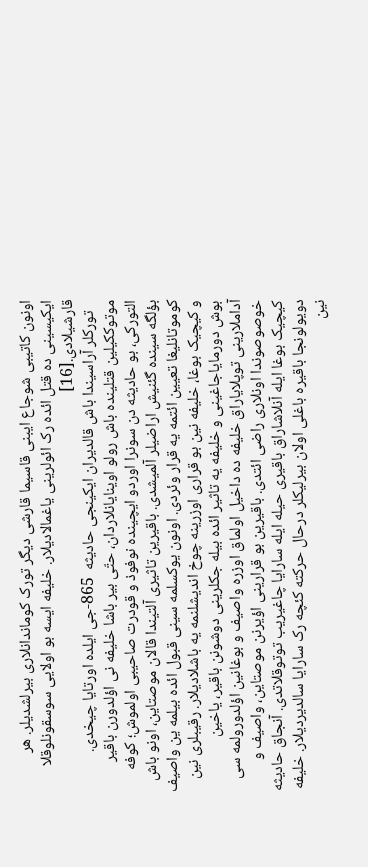اونون کاتیبی شوجاع ایبنی قاسیما قارشی دیگر تورک کوماندانلاری بیرلشدیلر. هر ایکیسینی ده قتل ائده رک ائولرینی یاغمالادیلار. خلیفه ایسه بو اولایی سوسقونلوقلا قارشیلادی.[16]
   تورکلر آراسیندا باش قالدیران ایکینجی حادیثه  865-جی ایلده اورتایا چیخدی. موتوککیلین قتلینده باش رولو اوینایانلاردان، حتّی بیر باشا خلیفه نی اؤلدورن باقیر التورکی، بو حادیثه دن سونرا اوردو ایچینده نوفوذ و قودرت صاحیبی اولموش؛ کوفه بؤلگه سینده گئنیش اراضیلر آلمیشدی. باقیرین تاثیری آلتیندا قالان موصتاین، اونو باش کوموتانلیغا تعیین ائتمه یه قرار وئردی. اونون یوکسلمه سینی قبول ائده بیلمه ین واصیف و کیچیک بوغا، خلیفه نین بو قراری اوزرینه چوخ اندیشلنمه یه باشلادیلار. رقیبلری نین بوش دورمایاجاغینی و خلیفه یه تاثیر ائده بیله جکلرینی دوشونن باقیر، یاخین آداملارینی توپلایاراق خلیفه ده داخیل اولماق اوزره واصیف و بوغانین اؤلدورولمه سی خوصوصوندا اونلاری راضی ائتدی. باقیرین بو قرارینی اؤیرنن موصتاین، واصیف و کیچیک بوغا ایله آنلاشاراق باقیری حیله ایله سارایا چاغیریب توتوقلاتدی. آنجاق حادیثه  دویولونجا باقیره باغلی اولان بیرلیکلر درحال حرکته کئچه رک سارایا سالدیردیلار. خلیفه نین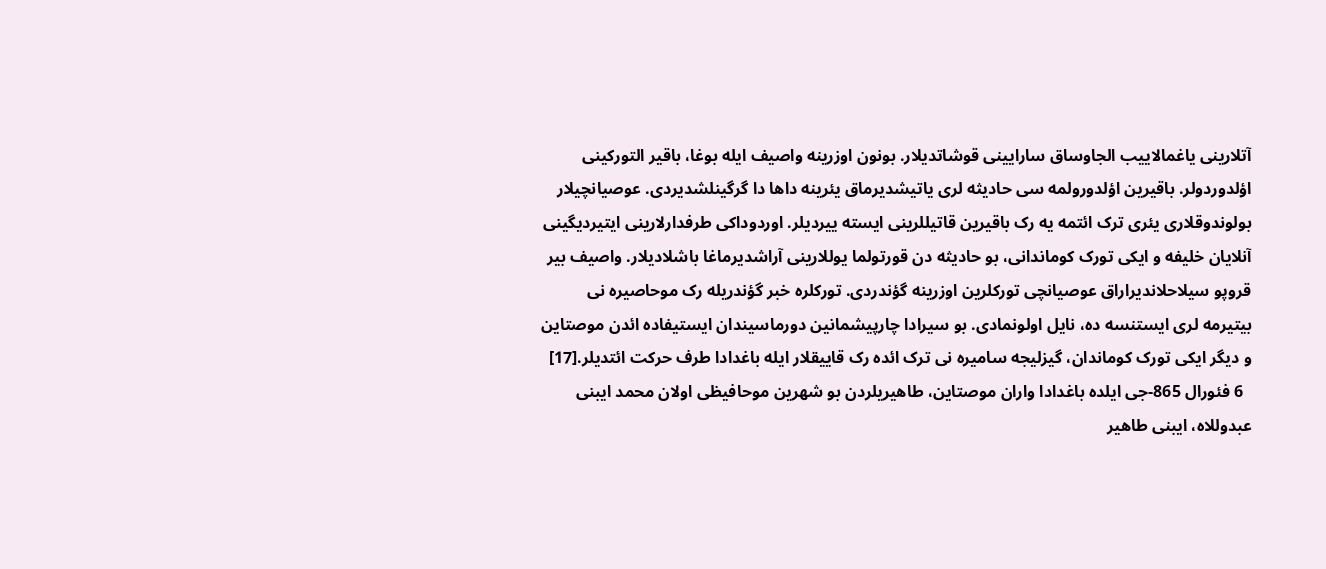آتلارینی یاغمالاییب الجاوساق سارایینی قوشاتدیلار. بونون اوزرینه واصیف ایله بوغا، باقیر التورکینی اؤلدوردولر. باقیرین اؤلدورولمه سی حادیثه لری یاتیشدیرماق یئرینه داها دا گرگینلشدیردی. عوصیانچیلار بولوندوقلاری یئری ترک ائتمه یه رک باقیرین قاتیللرینی ایسته ییردیلر. اوردوداکی طرفدارلارینی ایتیردیگینی آنلایان خلیفه و ایکی تورک کوماندانی، بو حادیثه دن قورتولما یوللارینی آراشدیرماغا باشلادیلار. واصیف بیر قروپو سیلاحلاندیراراق عوصیانچی تورکلرین اوزرینه گؤندردی. تورکلره خبر گؤندریله رک موحاصیره نی بیتیرمه لری ایستنسه ده، نایل اولونمادی. بو سیرادا چارپیشمانین دورماسیندان ایستیفاده ائدن موصتاین و دیگر ایکی تورک کوماندان، گیزلیجه سامیره نی ترک ائده رک قاییقلار ایله باغدادا طرف حرکت ائتدیلر.[17]
  6 فئورال 865-جی ایلده باغدادا واران موصتاین، طاهیریلردن بو شهرین موحافیظی اولان محمد ایبنی عبدوللاه، ایبنی طاهیر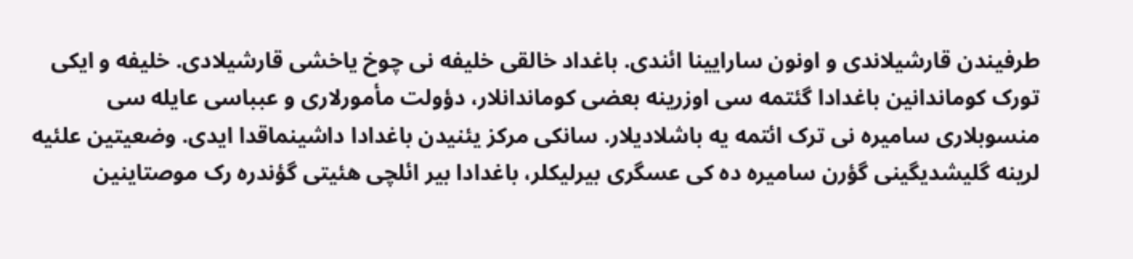طرفیندن قارشیلاندی و اونون سارایینا ائندی. باغداد خالقی خلیفه نی چوخ یاخشی قارشیلادی. خلیفه و ایکی تورک کوماندانین باغدادا گئتمه سی اوزرینه بعضی کوماندانلار، دؤولت مأمورلاری و عبباسی عایله سی منسوبلاری سامیره نی ترک ائتمه یه باشلادیلار. سانکی مرکز یئنیدن باغدادا داشینماقدا ایدی. وضعیتین علئیه لرینه گلیشدیگینی گؤرن سامیره ده کی عسگری بیرلیکلر، باغدادا بیر ائلچی هئیتی گؤندره رک موصتاینین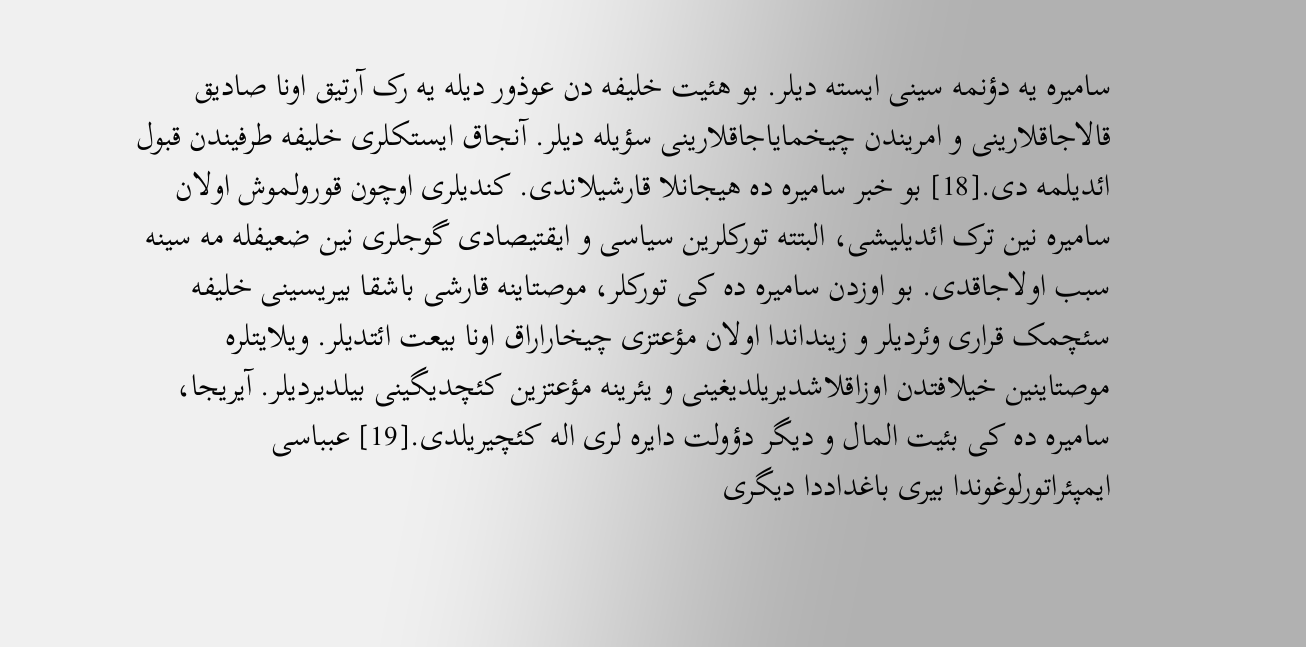سامیره یه دؤنمه سینی ایسته دیلر. بو هئیت خلیفه دن عوذور دیله یه رک آرتیق اونا صادیق قالاجاقلارینی و امریندن چیخمایاجاقلارینی سؤیله دیلر. آنجاق ایستکلری خلیفه طرفیندن قبول ائدیلمه دی.[18] بو خبر سامیره ده هیجانلا قارشیلاندی. کندیلری اوچون قورولموش اولان سامیره نین ترک ائدیلیشی، البتته تورکلرین سیاسی و ایقتیصادی گوجلری نین ضعیفله مه سینه سبب اولاجاقدی. بو اوزدن سامیره ده کی تورکلر، موصتاینه قارشی باشقا بیریسینی خلیفه سئچمک قراری وئردیلر و زینداندا اولان مؤعتزی چیخاراراق اونا بیعت ائتدیلر. ویلایتلره موصتاینین خیلافتدن اوزاقلاشدیریلدیغینی و یئرینه مؤعتزین کئچدیگینی بیلدیردیلر. آیریجا، سامیره ده کی بئیت المال و دیگر دؤولت دایره لری اله کئچیریلدی.[19] عبباسی ایمپئراتورلوغوندا بیری باغداددا دیگری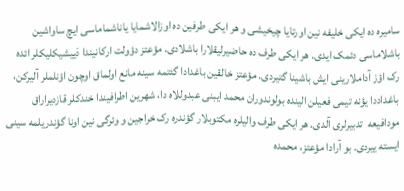سامیره ده ایکی خلیفه نین اورتایا چیخیشی و هر ایکی طرفین ده اوزالاشمایا یاناشماماسی ایچ ساواشین باشلاماسی دئمک ایدی. هر ایکی طرف ده حاضیرلیقلارا باشلادی. مؤعتز دؤولت ارکانیندا دَییشیکلیکلر ائده رک اؤز آداملارینی ایش باشینا گتیردی. مؤعتز خالقین باغدادا گئتمه سینه مانع اولماق اوچون اؤنلملر آلیرکن، باغداددا یؤنه تیمی فعیلن الینده بولوندوران محمد ایبنی عبدوللاه دا، شهرین اطرافیندا خندکلر قازدیراراق مودافیعه  تدبیرلری آلدی. هر ایکی طرف والیلره مکتوبلار گؤندره رک خراجین و وئرگی نین اونا گؤندریلمه سینی ایسته ییردی. بو آرادا مؤعتز، محمده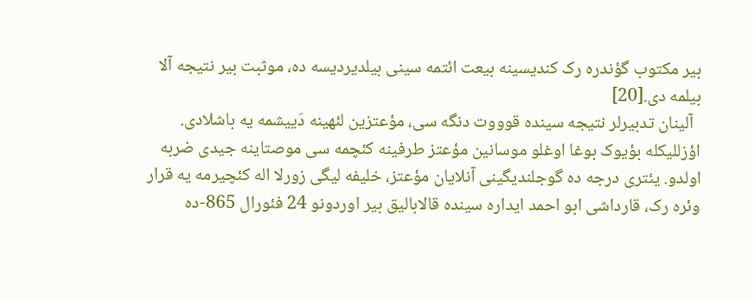بیر مکتوب گؤندره رک کندیسینه بیعت ائتمه سینی بیلدیردیسه ده، موثبت بیر نتیجه آلا بیلمه دی.[20]
  آلینان تدبیرلر نتیجه سینده قوووت دنگه سی، مؤعتزین لئهینه دَییشمه یه باشلادی. اؤزللیکله بؤیوک بوغا اوغلو موسانین مؤعتز طرفینه کئچمه سی موصتاینه جیدی ضربه اولدو. یئتری درجه ده گوجلندیگینی آنلایان مؤعتز، خلیفه لیگی زورلا اله کئچیرمه یه قرار وئره رک، قارداشی ابو احمد ایداره سینده قالابالیق بیر اوردونو 24 فئورال 865-ده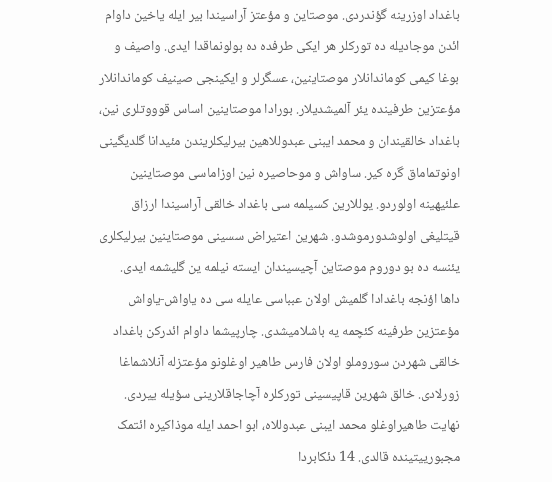باغداد اوزرینه گؤندردی. موصتاین و مؤعتز آراسیندا بیر ایله یاخین داوام ائدن موجادیله ده تورکلر هر ایکی طرفده ده بولونماقدا ایدی. واصیف و بوغا کیمی کوماندانلار موصتاینین، عسگرلر و ایکینجی صینیف کوماندانلار مؤعتزین طرفینده یئر آلمیشدیلار. بورادا موصتاینین اساس قوووتلری نین، باغداد خالقیندان و محمد ایبنی عبدوللاهین بیرلیکلریندن مئیدانا گلدیگینی اونوتماماق گره کیر. ساواش و موحاصیره نین اوزاماسی موصتاینین علئیهینه اولوردو. یوللارین کسیلمه سی باغداد خالقی آراسیندا ارزاق قیتلیغی اولوشدورموشدو. شهرین اعتیراض سسینی موصتاینین بیرلیکلری یئنسه ده بو دوروم موصتاین آچیسیندان ایسته نیلمه ین گلیشمه ایدی. داها اؤنجه باغدادا گلمیش اولان عبباسی عایله سی ده یاواش-یاواش مؤعتزین طرفینه کئچمه یه باشلامیشدی. چارپیشما داوام ائدرکن باغداد خالقی شهردن سوروملو اولان فارس طاهیر اوغلونو مؤعتزله آنلاشماغا زورلادی. خالق شهرین قاپیسینی تورکلره آچاجاقلارینی سؤیله ییردی. نهایت طاهیراوغلو محمد ایبنی عبدوللاه، ابو احمد ایله موذاکیره ائتمک مجبورییتینده قالدی. 14 دئکابردا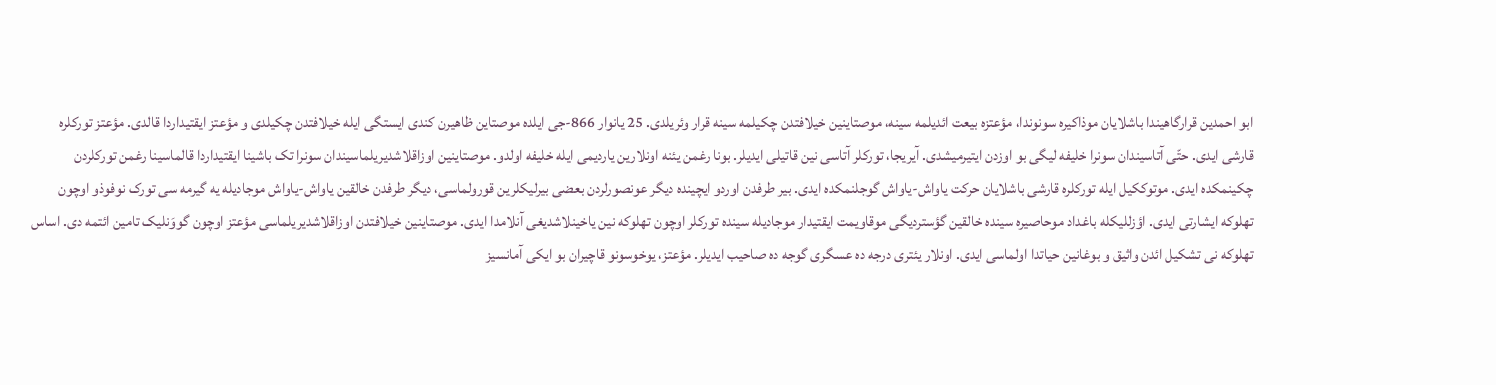ابو احمدین قرارگاهیندا باشلایان موذاکیره سونوندا، مؤعتزه بیعت ائدیلمه سینه، موصتاینین خیلافتدن چکیلمه سینه قرار وئریلدی. 25 یانوار 866-جی ایلده موصتاین ظاهیرن کندی ایستگی ایله خیلافتدن چکیلدی و مؤعتز ایقتیداردا قالدی. مؤعتز تورکلره قارشی ایدی. حتّی آتاسیندان سونرا خلیفه لیگی بو اوزدن ایتیرمیشدی. آیریجا، تورکلر آتاسی نین قاتیلی ایدیلر. بونا رغمن یئنه اونلارین یاردیمی ایله خلیفه اولدو. موصتاینین اوزاقلاشدیریلماسیندان سونرا تک باشینا ایقتیداردا قالماسینا رغمن تورکلردن چکینمکده ایدی. موتوککیل ایله تورکلره قارشی باشلایان حرکت یاواش-یاواش گوجلنمکده ایدی. بیر طرفدن اوردو ایچینده دیگر عونصورلردن بعضی بیرلیکلرین قورولماسی، دیگر طرفدن خالقین یاواش-یاواش موجادیله یه گیرمه سی تورک نوفوذو اوچون تهلوکه ایشارتی ایدی. اؤزللیکله باغداد موحاصیره سینده خالقین گؤستردیگی موقاویمت ایقتیدار موجادیله سینده تورکلر اوچون تهلوکه نین یاخینلاشدیغی آنلامدا ایدی. موصتاینین خیلافتدن اوزاقلاشدیریلماسی مؤعتز اوچون گووَنلیک تامین ائتمه دی. اساس تهلوکه نی تشکیل ائدن واثیق و بوغانین حیاتدا اولماسی ایدی. اونلار یئتری درجه ده عسگری گوجه ده صاحیب ایدیلر. مؤعتز، یوخوسونو قاچیران بو ایکی آمانسیز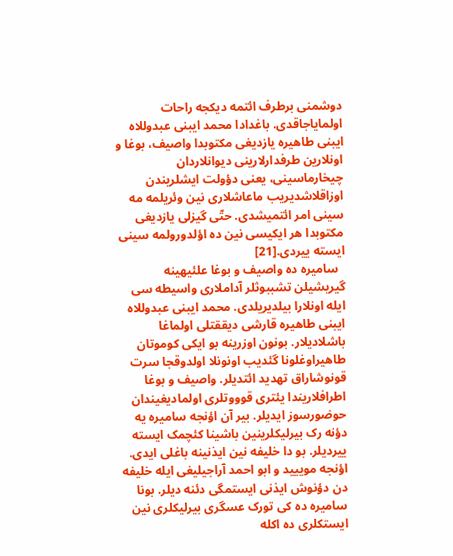دوشمنی برطرف ائتمه دیکجه راحات اولمایاجاقدی. باغدادا محمد ایبنی عبدوللاه ایبنی طاهیره یازدیغی مکتوبدا واصیف، بوغا و اونلارین طرفدارلارینی دیوانلاردان چیخارماسینی، یعنی دؤولت ایشلریندن اوزاقلاشدیریب ماعاشلاری نین وئریلمه مه سینی امر ائتمیشدی. حتّی گیزلی یازدیغی مکتوبدا هر ایکیسی نین ده اؤلدورولمه سینی ایسته ییردی.[21]
  سامیره ده واصیف و بوغا علئیهینه گیریشیلن تشببوثلر آداملاری واسیطه سی ایله اونلارا بیلدیریلدی. محمد ایبنی عبدوللاه ایبنی طاهیره قارشی دیققتلی اولماغا باشلادیلار. بونون اوزرینه بو ایکی کوموتان طاهیراوغلونا گئدیب اونونلا اولدوقجا سرت قونوشاراق تهدید ائتدیلر. واصیف و بوغا اطرافلاریندا یئتری قوووتلری اولمادیغیندان حوضورسوز ایدیلر. بیر آن اؤنجه سامیره یه دؤنه رک بیرلیکلرینین باشینا کئچمک ایسته ییردیلر. بو دا خلیفه نین ایذنینه باغلی ایدی. اؤنجه موییید و ابو احمد آراجیلیغی ایله خلیفه دن دؤنوش ایذنی ایستمگی دئنه دیلر. بونا سامیره ده کی تورک عسگری بیرلیکلری نین ایستکلری ده اکله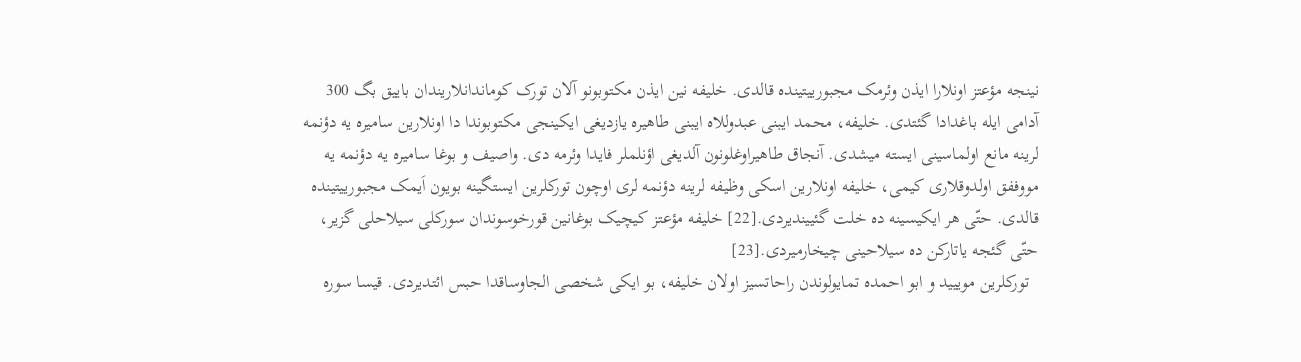نینجه مؤعتز اونلارا ایذن وئرمک مجبورییتینده قالدی. خلیفه نین ایذن مکتوبونو آلان تورک کوماندانلاریندان باییق بگ 300 آدامی ایله باغدادا گئتدی. خلیفه، محمد ایبنی عبدوللاه ایبنی طاهیره یازدیغی ایکینجی مکتوبوندا دا اونلارین سامیره یه دؤنمه لرینه مانع اولماسینی ایسته میشدی. آنجاق طاهیراوغلونون آلدیغی اؤنلملر فایدا وئرمه دی. واصیف و بوغا سامیره یه دؤنمه یه مووففق اولدوقلاری کیمی، خلیفه اونلارین اسکی وظیفه لرینه دؤنمه لری اوچون تورکلرین ایستگینه بویون اَیمک مجبورییتینده قالدی. حتّی هر ایکیسینه ده خلت گئییندیردی.[22] خلیفه مؤعتز کیچیک بوغانین قورخوسوندان سورکلی سیلاحلی گزیر، حتّی گئجه یاتارکن ده سیلاحینی چیخارمیردی.[23]
  تورکلرین موییید و ابو احمده تمایولوندن راحاتسیز اولان خلیفه، بو ایکی شخصی الجاوساقدا حبس ائتدیردی. قیسا سوره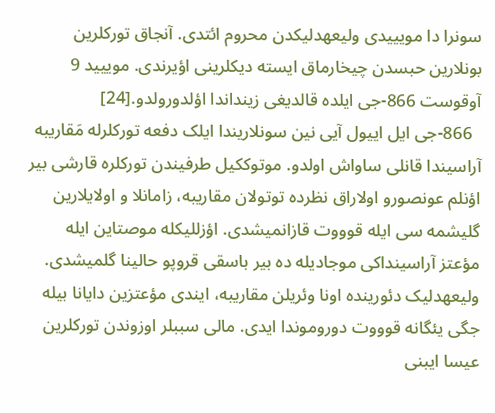سونرا دا مویییدی ولیعهدلیکدن محروم ائتدی. آنجاق تورکلرین بونلارین حبسدن چیخارماق ایسته دیکلرینی اؤیرندی. موییید 9 آوقوست 866-جی ایلده قالدیغی زینداندا اؤلدورولدو.[24]
  866-جی ایل اییول آیی نین سونلاریندا ایلک دفعه تورکلرله مَقاریبه آراسیندا قانلی ساواش اولدو. موتوککیل طرفیندن تورکلره قارشی بیر اؤنلم عونصورو اولاراق نظرده توتولان مقاریبه، زامانلا و اولایلارین گلیشمه سی ایله قوووت قازانمیشدی. اؤزللیکله موصتاین ایله مؤعتز آراسینداکی موجادیله ده بیر باسقی قروپو حالینا گلمیشدی. ولیعهدلیک دئورینده اونا وئریلن مقاریبه، ایندی مؤعتزین دایانا بیله جگی یئگانه قوووت دوروموندا ایدی. مالی سببلر اوزوندن تورکلرین عیسا ایبنی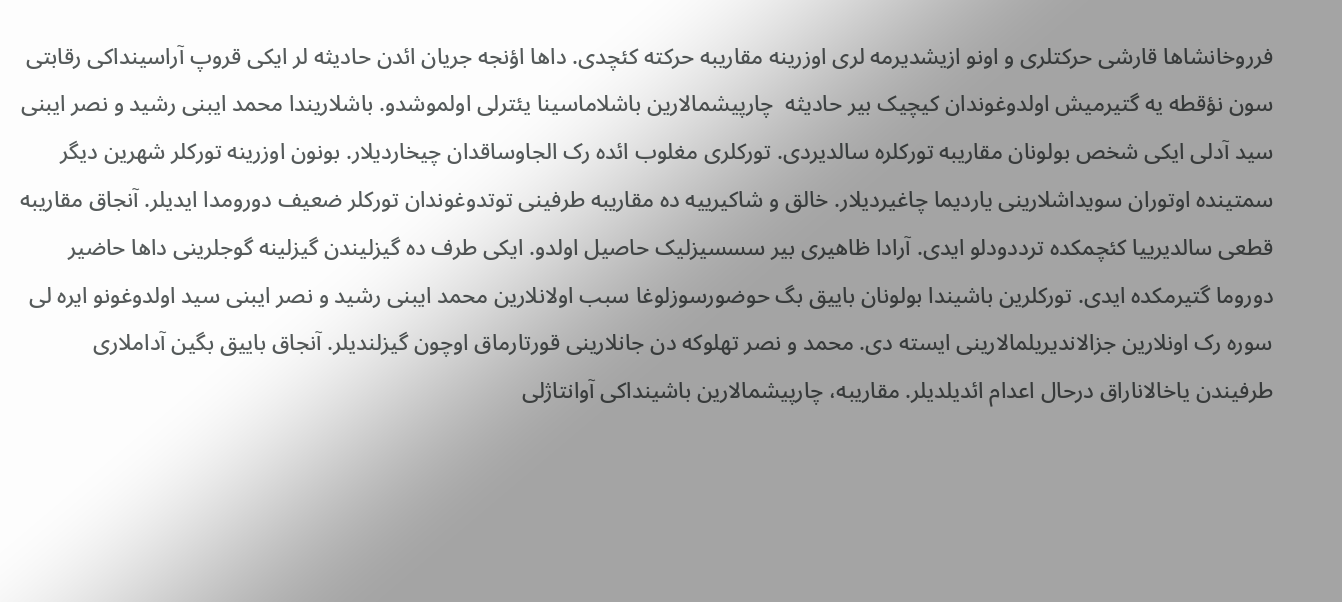فرروخانشاها قارشی حرکتلری و اونو ازیشدیرمه لری اوزرینه مقاریبه حرکته کئچدی. داها اؤنجه جریان ائدن حادیثه لر ایکی قروپ آراسینداکی رقابتی سون نؤقطه یه گتیرمیش اولدوغوندان کیچیک بیر حادیثه  چارپیشمالارین باشلاماسینا یئترلی اولموشدو. باشلاریندا محمد ایبنی رشید و نصر ایبنی سید آدلی ایکی شخص بولونان مقاریبه تورکلره سالدیردی. تورکلری مغلوب ائده رک الجاوساقدان چیخاردیلار. بونون اوزرینه تورکلر شهرین دیگر سمتینده اوتوران سویداشلارینی یاردیما چاغیردیلار. خالق و شاکیرییه ده مقاریبه طرفینی توتدوغوندان تورکلر ضعیف دورومدا ایدیلر. آنجاق مقاریبه قطعی سالدیرییا کئچمکده ترددودلو ایدی. آرادا ظاهیری بیر سسسیزلیک حاصیل اولدو. ایکی طرف ده گیزلیندن گیزلینه گوجلرینی داها حاضیر دوروما گتیرمکده ایدی. تورکلرین باشیندا بولونان باییق بگ حوضورسوزلوغا سبب اولانلارین محمد ایبنی رشید و نصر ایبنی سید اولدوغونو ایره لی سوره رک اونلارین جزالاندیریلمالارینی ایسته دی. محمد و نصر تهلوکه دن جانلارینی قورتارماق اوچون گیزلندیلر. آنجاق باییق بگین آداملاری طرفیندن یاخالاناراق درحال اعدام ائدیلدیلر. مقاریبه، چارپیشمالارین باشینداکی آوانتاژلی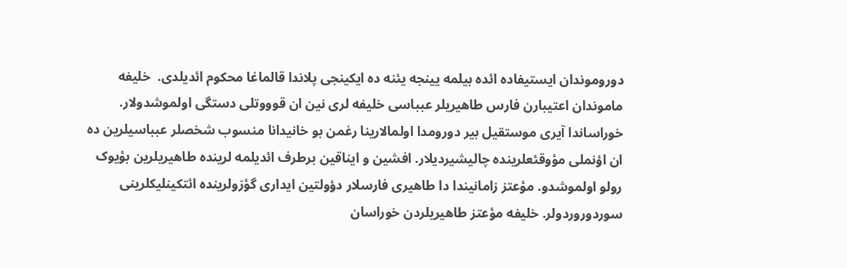دوروموندان ایستیفاده ائده بیلمه یینجه یئنه ده ایکینجی پلاندا قالماغا محکوم ائدیلدی.  خلیفه ماموندان اعتیبارن فارس طاهیریلر عبباسی خلیفه لری نین ان قوووتلی دستگی اولموشدولار. خوراساندا آیری موستقیل بیر دورومدا اولمالارینا رغمن بو خانیدانا منسوب شخصلر عبباسیلرین ده ان اؤنملی مؤوقئعلرینده چالیشیردیلار. افشین و ایناقین برطرف ائدیلمه لرینده طاهیریلرین بؤیوک رولو اولموشدو. مؤعتز زامانیندا دا طاهیری فارسلار دؤولتین ایداری گؤرَولرینده ائتکینلیکلرینی سوردوروردولر. خلیفه مؤعتز طاهیریلردن خوراسان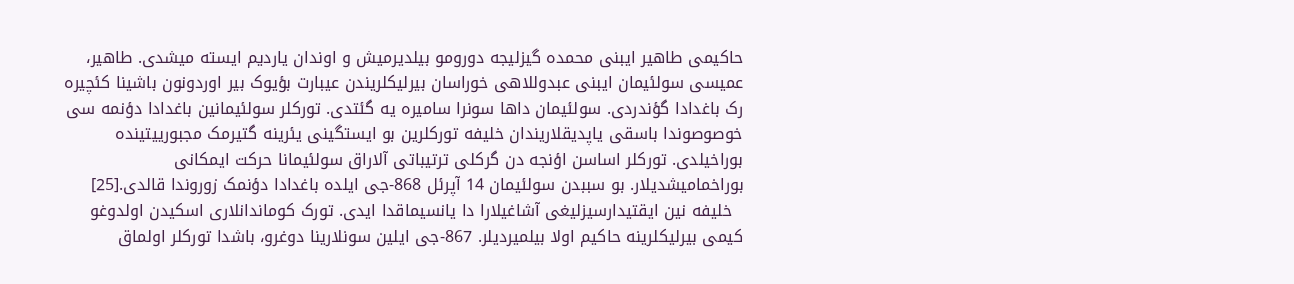حاکیمی طاهیر ایبنی محمده گیزلیجه دورومو بیلدیرمیش و اوندان یاردیم ایسته میشدی. طاهیر، عمیسی سولئیمان ایبنی عبدوللاهی خوراسان بیرلیکلریندن عیبارت بؤیوک بیر اوردونون باشینا کئچیره رک باغدادا گؤندردی. سولئیمان داها سونرا سامیره یه گئتدی. تورکلر سولئیمانین باغدادا دؤنمه سی خوصوصوندا باسقی یاپدیقلاریندان خلیفه تورکلرین بو ایستگینی یئرینه گتیرمک مجبورییتینده بوراخیلدی. تورکلر اساسن اؤنجه دن گرکلی ترتیباتی آلاراق سولئیمانا حرکت ایمکانی بوراخمامیشدیلار. بو سببدن سولئیمان 14 آپرئل 868-جی ایلده باغدادا دؤنمک زوروندا قالدی.[25]
  خلیفه نین ایقتیدارسیزلیغی آشاغیلارا دا یانسیماقدا ایدی. تورک کوماندانلاری اسکیدن اولدوغو کیمی بیرلیکلرینه حاکیم اولا بیلمیردیلر. 867-جی ایلین سونلارینا دوغرو، باشدا تورکلر اولماق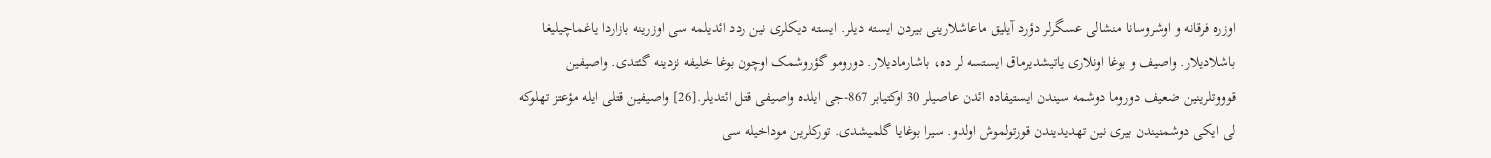اوزره فرقانه و اوشروسانا منشالی عسگرلر دؤرد آیلیق ماعاشلارینی بیردن ایسته دیلر. ایسته دیکلری نین ردد ائدیلمه سی اوزرینه بازاردا یاغماچیلیغا باشلادیلار. واصیف و بوغا اونلاری یاتیشدیرماق ایستسه لر ده، باشارمادیلار. دورومو گؤروشمک اوچون بوغا خلیفه نزدینه گئتدی. واصیفین قوووتلرینین ضعیف دوروما دوشمه سیندن ایستیفاده ائدن عاصیلر 30 اوکتیابر 867-جی ایلده واصیفی قتل ائتدیلر.[26] واصیفین قتلی ایله مؤعتز تهلوکه لی ایکی دوشمنیندن بیری نین تهدیدیندن قورتولموش اولدو. سیرا بوغایا گلمیشدی. تورکلرین موداخیله سی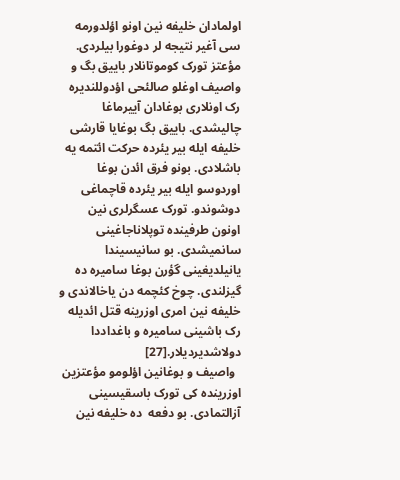اولمادان خلیفه نین اونو اؤلدورمه سی آغیر نتیجه لر دوغورا بیلردی. مؤعتز تورک کوموتانلار باییق بگ و واصیف اوغلو صالئحی اؤدوللندیره رک اونلاری بوغادان آییرماغا چالیشدی. باییق بگ بوغایا قارشی خلیفه ایله بیر یئرده حرکت ائتمه یه باشلادی. بونو فرق ائدن بوغا اوردوسو ایله بیر یئرده قاچماغی دوشوندو. تورک عسگرلری نین اونون طرفینده توپلاناجاغینی سانمیشدی. بو سانیسیندا یانیلدیغینی گؤرن بوغا سامیره ده گیزلندی. چوخ کئچمه دن یاخالاندی و خلیفه نین امری اوزرینه قتل ائدیله رک باشینی سامیره و باغداددا دولاشدیردیلار.[27]
  واصیف و بوغانین اؤلومو مؤعتزین اوزرینده کی تورک باسقیسینی آزالتمادی. بو دفعه  ده خلیفه نین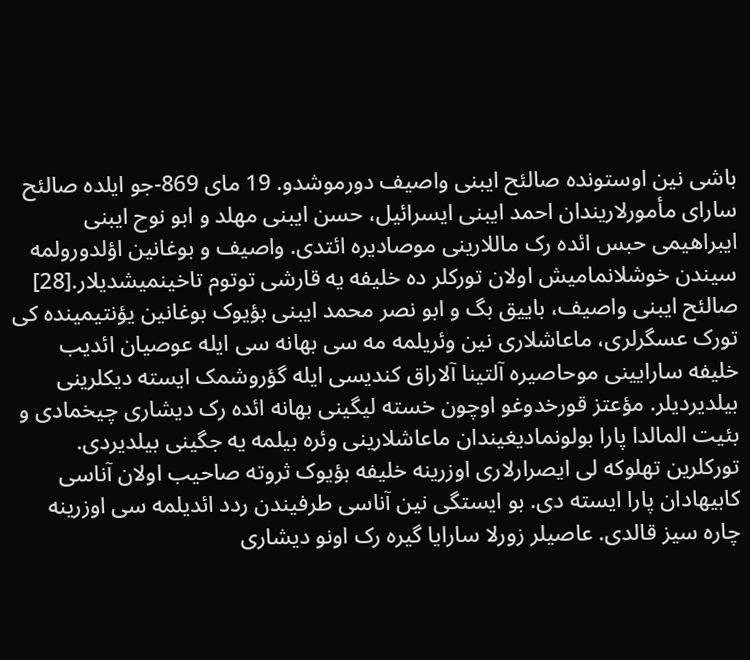باشی نین اوستونده صالئح ایبنی واصیف دورموشدو. 19 مای 869-جو ایلده صالئح سارای مأمورلاریندان احمد ایبنی ایسرائیل، حسن ایبنی مهلد و ابو نوح ایبنی ایبراهیمی حبس ائده رک ماللارینی موصادیره ائتدی. واصیف و بوغانین اؤلدورولمه سیندن خوشلانمامیش اولان تورکلر ده خلیفه یه قارشی توتوم تاخینمیشدیلار.[28] صالئح ایبنی واصیف، باییق بگ و ابو نصر محمد ایبنی بؤیوک بوغانین یؤنتیمینده کی تورک عسگرلری، ماعاشلاری نین وئریلمه مه سی بهانه سی ایله عوصیان ائدیب خلیفه سارایینی موحاصیره آلتینا آلاراق کندیسی ایله گؤروشمک ایسته دیکلرینی بیلدیردیلر. مؤعتز قورخدوغو اوچون خسته لیگینی بهانه ائده رک دیشاری چیخمادی و بئیت المالدا پارا بولونمادیغیندان ماعاشلارینی وئره بیلمه یه جگینی بیلدیردی. تورکلرین تهلوکه لی ایصرارلاری اوزرینه خلیفه بؤیوک ثروته صاحیب اولان آناسی کابیهادان پارا ایسته دی. بو ایستگی نین آناسی طرفیندن ردد ائدیلمه سی اوزرینه چاره سیز قالدی. عاصیلر زورلا سارایا گیره رک اونو دیشاری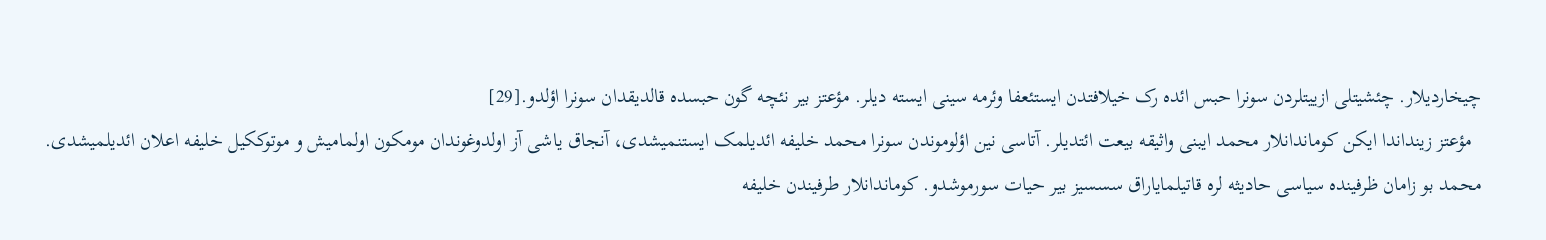چیخاردیلار. چئشیتلی ازییتلردن سونرا حبس ائده رک خیلافتدن ایستئعفا وئرمه سینی ایسته دیلر. مؤعتز بیر نئچه گون حبسده قالدیقدان سونرا اؤلدو.[29]
  مؤعتز زینداندا ایکن کوماندانلار محمد ایبنی واثیقه بیعت ائتدیلر. آتاسی نین اؤلوموندن سونرا محمد خلیفه ائدیلمک ایستنمیشدی، آنجاق یاشی آز اولدوغوندان مومکون اولمامیش و موتوککیل خلیفه اعلان ائدیلمیشدی. محمد بو زامان ظرفینده سیاسی حادیثه لره قاتیلمایاراق سسسیز بیر حیات سورموشدو. کوماندانلار طرفیندن خلیفه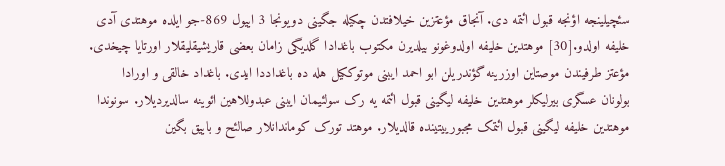سئچیلینجه اؤنجه قبول ائتمه دی. آنجاق مؤعتزین خیلافتدن چکیله جگینی دویونجا 3 اییول 869-جو ایلده موهتدی آدی خلیفه اولدو.[30] موهتدین خلیفه اولدوغونو بیلدیرن مکتوب باغدادا گلدیگی زامان بعضی قاریشیقلیقلار اورتایا چیخدی. مؤعتز طرفیندن موصتاین اوزرینه گؤندریلن ابو احمد ایبنی موتوککیل هله ده باغداددا ایدی. باغداد خالقی و اورادا بولونان عسگری بیرلیکلر موهتدین خلیفه لیگینی قبول ائتمه یه رک سولئیمان ایبنی عبدوللاهین ائوینه سالدیردیلار. سونوندا موهتدین خلیفه لیگینی قبول ائتمک مجبورییتینده قالدیلار. موهتد تورک کوماندانلار صالئح و باییق بگین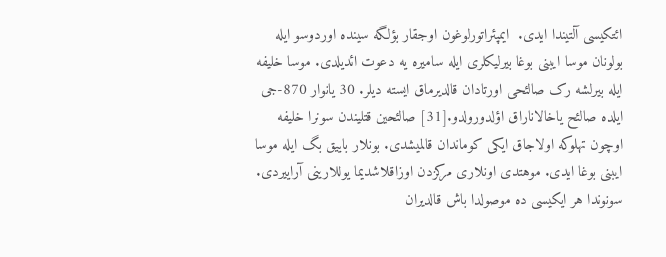ائتکیسی آلتیندا ایدی.  ایمپئراتورلوغون اوجقار بؤلگه سینده اوردوسو ایله بولونان موسا ایبنی بوغا بیرلیکلری ایله سامیره یه دعوت ائدیلدی. موسا خلیفه ایله بیرلشه رک صالئحی اورتادان قالدیرماق ایسته دیلر. 30 یانوار 870-جی ایلده صالئح یاخالاناراق اؤلدورولدو.[31] صالئحین قتلیندن سونرا خلیفه اوچون تهلوکه اولاجاق ایکی کوماندان قالمیشدی. بونلار باییق بگ ایله موسا ایبنی بوغا ایدی. موهتدی اونلاری مرکزدن اوزاقلاشدیما یوللارینی آراییردی. سونوندا هر ایکیسی ده موصولدا باش قالدیران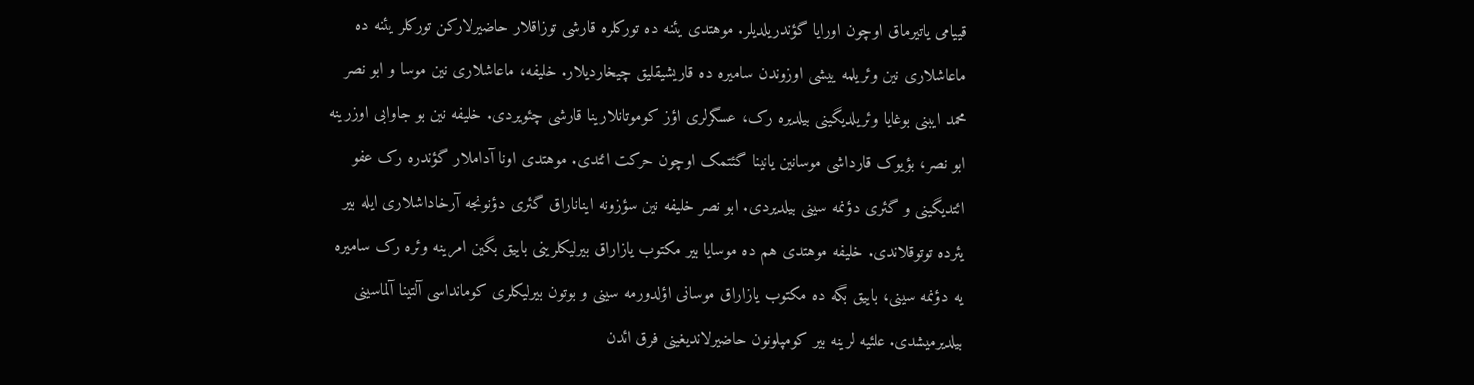قییامی یاتیرماق اوچون اورایا گؤندریلدیلر. موهتدی یئنه ده تورکلره قارشی توزاقلار حاضیرلارکن تورکلر یئنه ده ماعاشلاری نین وئریلمه ییشی اوزوندن سامیره ده قاریشیقلیق چیخاردیلار. خلیفه، ماعاشلاری نین موسا و ابو نصر محمد ایبنی بوغایا وئریلدیگینی بیلدیره رک، عسگرلری اؤز کوموتانلارینا قارشی چئویردی. خلیفه نین بو جاوابی اوزرینه ابو نصر، بؤیوک قارداشی موسانین یانینا گئتمک اوچون حرکت ائتدی. موهتدی اونا آداملار گؤندره رک عفو ائتدیگینی و گئری دؤنمه سینی بیلدیردی. ابو نصر خلیفه نین سؤزونه ایناناراق گئری دؤنونجه آرخاداشلاری ایله بیر یئرده توتوقلاندی. خلیفه موهتدی هم ده موسایا بیر مکتوب یازاراق بیرلیکلرینی باییق بگین امرینه وئره رک سامیره یه دؤنمه سینی، باییق بگه ده مکتوب یازاراق موسانی اؤلدورمه سینی و بوتون بیرلیکلری کومانداسی آلتینا آلماسینی بیلدیرمیشدی. علئیه لرینه بیر کومپلونون حاضیرلاندیغینی فرق ائدن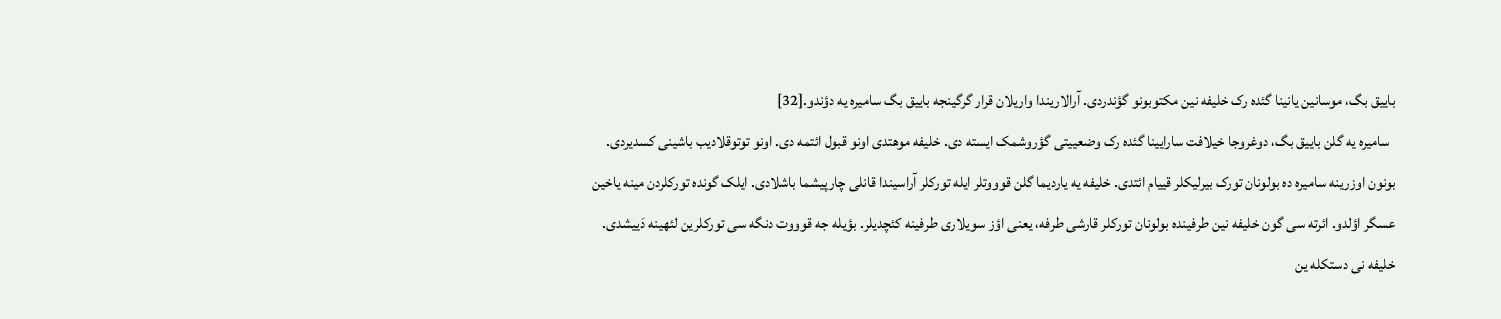باییق بگ، موسانین یانینا گئده رک خلیفه نین مکتوبونو گؤندردی. آرالاریندا واریلان قرار گرگینجه باییق بگ سامیره یه دؤندو.[32]
  سامیره یه گلن باییق بگ، دوغروجا خیلافت سارایینا گئده رک وضعییتی گؤروشمک ایسته دی. خلیفه موهتدی اونو قبول ائتمه دی. اونو توتوقلادیب باشینی کسدیردی. بونون اوزرینه سامیره ده بولونان تورک بیرلیکلر قییام ائتدی. خلیفه یه یاردیما گلن قوووتلر ایله تورکلر آراسیندا قانلی چارپیشما باشلادی. ایلک گونده تورکلردن مینه یاخین عسگر اؤلدو. ائرته سی گون خلیفه نین طرفینده بولونان تورکلر قارشی طرفه، یعنی اؤز سویلاری طرفینه کئچدیلر. بؤیله جه قوووت دنگه سی تورکلرین لئهینه دَییشدی. خلیفه نی دستکله ین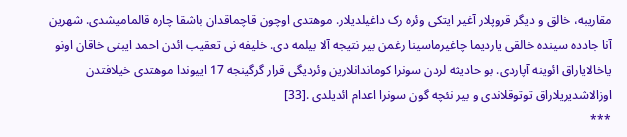مقاریبه، خالق و دیگر قروپلار آغیر ایتکی وئره رک داغیلدیلار. موهتدی اوچون قاچماقدان باشقا چاره قالمامیشدی. شهرین آنا جادده سینده خالقی یاردیما چاغیرماسینا رغمن بیر نتیجه آلا بیلمه دی. خلیفه نی تعقیب ائدن احمد ایبنی خاقان اونو یاخالایاراق ائوینه آپاردی. بو حادیثه لردن سونرا کوماندانلارین وئردیگی قرار گرگینجه 17 اییوندا موهتدی خیلافتدن اوزالاشدیریلاراق توتوقلاندی و بیر نئچه گون سونرا اعدام ائدیلدی .[33]
***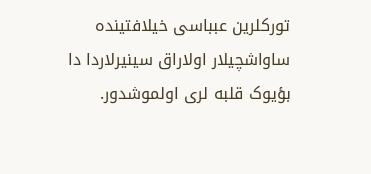تورکلرین عبباسی خیلافتینده ساواشچیلار اولاراق سینیرلاردا دا بؤیوک قلبه لری اولموشدور.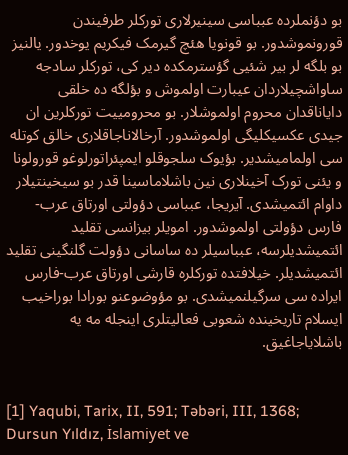بو دؤنملرده عبباسی سینیرلاری تورکلر طرفیندن قورونموشدور. بو قونویا هئچ گیرمک فیکریم یوخدور. یالنیز بو بلگه لر بیر شئیی گؤسترمکده دیر کی، تورکلر سادجه ساواشچیلاردان عیبارت اولموش و بؤلگه ده خلقی دایاناقدان محروم اولموشلار. بو محرومییت تورکلرین ان جیدی عکسیکلیگی اولموشدور. آرخالاناجاقلاری خالق کوتله سی اولمامیشدیر. بؤیوک سلجوقلو ایمپئراتورلوغو قورولونا و یئنی تورک آخینلاری نین باشلاماسینا قدر بو سیخینتیلار داوام ائتمیشدی. آیریجا، عبباسی دؤولتی اورتاق عرب-فارس دؤولتی اولموشدور. امویلر بیزانسی تقلید ائتمیشدیلرسه، عبباسیلر ده ساسانی دؤولت گلنگینی تقلید ائتمیشدیلر. خیلافتده تورکلره قارشی اورتاق عرب-فارس ایراده سی سرگیلنمیشدی. بو مؤوضوعنو بورادا بوراخیب ایسلام تاریخینده شعوبی فعالیتلری اینجله مه یه باشلایاجاغیق.


[1] Yaqubi, Tarix, II, 591; Təbəri, III, 1368; Dursun Yıldız, İslamiyet ve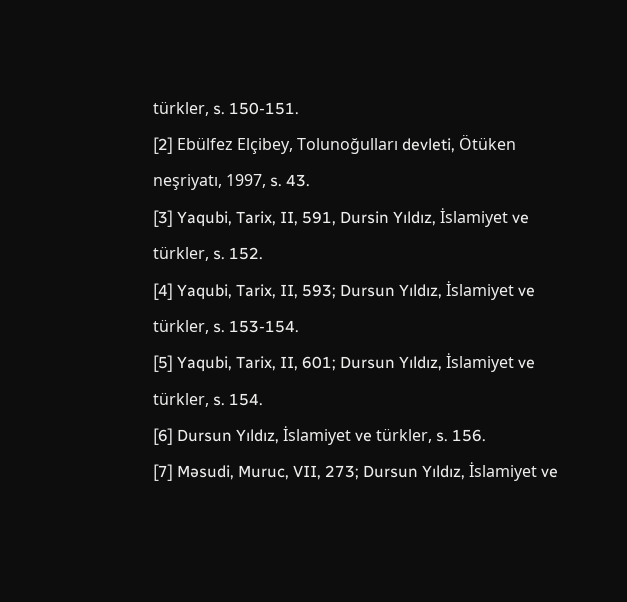türkler, s. 150-151.
[2] Ebülfez Elçibey, Tolunoğulları devleti, Ötüken neşriyatı, 1997, s. 43.
[3] Yaqubi, Tarix, II, 591, Dursin Yıldız, İslamiyet ve türkler, s. 152.
[4] Yaqubi, Tarix, II, 593; Dursun Yıldız, İslamiyet ve türkler, s. 153-154.
[5] Yaqubi, Tarix, II, 601; Dursun Yıldız, İslamiyet ve türkler, s. 154.
[6] Dursun Yıldız, İslamiyet ve türkler, s. 156.
[7] Məsudi, Muruc, VII, 273; Dursun Yıldız, İslamiyet ve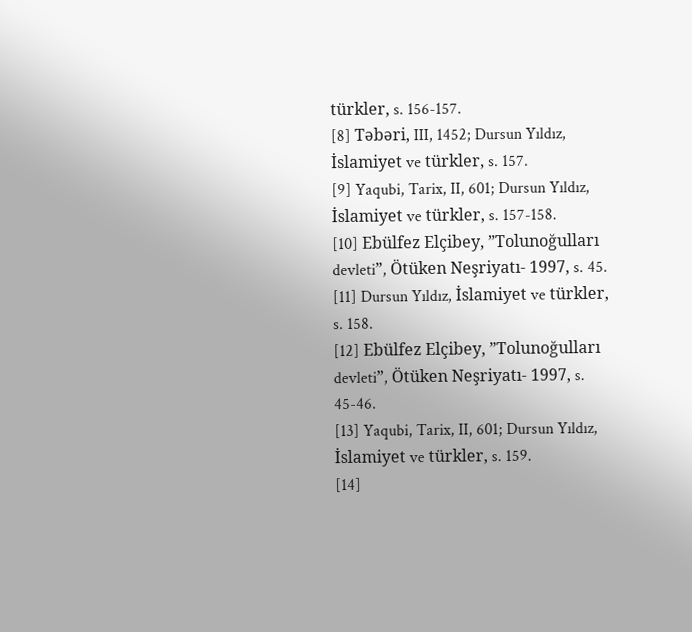türkler, s. 156-157.
[8] Təbəri, III, 1452; Dursun Yıldız, İslamiyet ve türkler, s. 157.
[9] Yaqubi, Tarix, II, 601; Dursun Yıldız, İslamiyet ve türkler, s. 157-158.
[10] Ebülfez Elçibey, ”Tolunoğulları devleti”, Ötüken Neşriyatı- 1997, s. 45.
[11] Dursun Yıldız, İslamiyet ve türkler, s. 158.
[12] Ebülfez Elçibey, ”Tolunoğulları devleti”, Ötüken Neşriyatı- 1997, s. 45-46.
[13] Yaqubi, Tarix, II, 601; Dursun Yıldız, İslamiyet ve türkler, s. 159.
[14]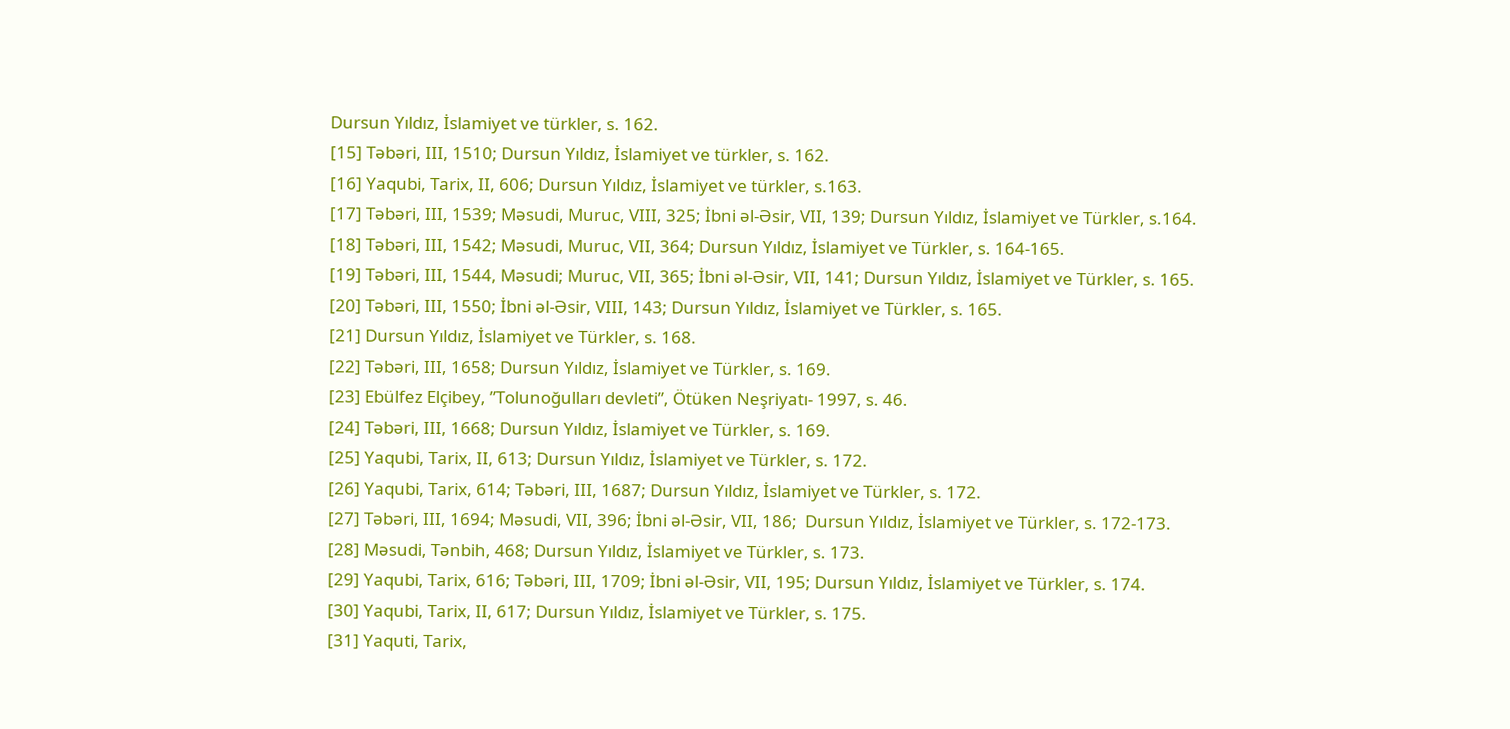Dursun Yıldız, İslamiyet ve türkler, s. 162.
[15] Təbəri, III, 1510; Dursun Yıldız, İslamiyet ve türkler, s. 162.
[16] Yaqubi, Tarix, II, 606; Dursun Yıldız, İslamiyet ve türkler, s.163.
[17] Təbəri, III, 1539; Məsudi, Muruc, VIII, 325; İbni əl-Əsir, VII, 139; Dursun Yıldız, İslamiyet ve Türkler, s.164.
[18] Təbəri, III, 1542; Məsudi, Muruc, VII, 364; Dursun Yıldız, İslamiyet ve Türkler, s. 164-165.
[19] Təbəri, III, 1544, Məsudi; Muruc, VII, 365; İbni əl-Əsir, VII, 141; Dursun Yıldız, İslamiyet ve Türkler, s. 165.
[20] Təbəri, III, 1550; İbni əl-Əsir, VIII, 143; Dursun Yıldız, İslamiyet ve Türkler, s. 165.
[21] Dursun Yıldız, İslamiyet ve Türkler, s. 168.
[22] Təbəri, III, 1658; Dursun Yıldız, İslamiyet ve Türkler, s. 169.
[23] Ebülfez Elçibey, ”Tolunoğulları devleti”, Ötüken Neşriyatı- 1997, s. 46.
[24] Təbəri, III, 1668; Dursun Yıldız, İslamiyet ve Türkler, s. 169.
[25] Yaqubi, Tarix, II, 613; Dursun Yıldız, İslamiyet ve Türkler, s. 172.
[26] Yaqubi, Tarix, 614; Təbəri, III, 1687; Dursun Yıldız, İslamiyet ve Türkler, s. 172.
[27] Təbəri, III, 1694; Məsudi, VII, 396; İbni əl-Əsir, VII, 186;  Dursun Yıldız, İslamiyet ve Türkler, s. 172-173.
[28] Məsudi, Tənbih, 468; Dursun Yıldız, İslamiyet ve Türkler, s. 173.
[29] Yaqubi, Tarix, 616; Təbəri, III, 1709; İbni əl-Əsir, VII, 195; Dursun Yıldız, İslamiyet ve Türkler, s. 174.
[30] Yaqubi, Tarix, II, 617; Dursun Yıldız, İslamiyet ve Türkler, s. 175.
[31] Yaquti, Tarix,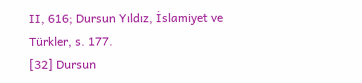II, 616; Dursun Yıldız, İslamiyet ve Türkler, s. 177.
[32] Dursun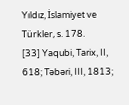Yıldız, İslamiyet ve Türkler, s. 178.
[33] Yaqubi, Tarix, II, 618; Təbəri, III, 1813;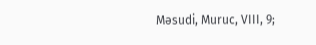Məsudi, Muruc, VIII, 9;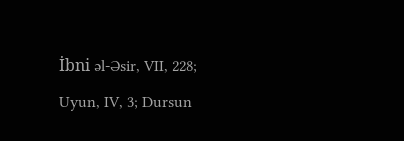İbni əl-Əsir, VII, 228; Uyun, IV, 3; Dursun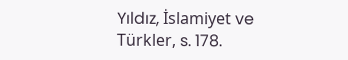Yıldız, İslamiyet ve Türkler, s. 178.